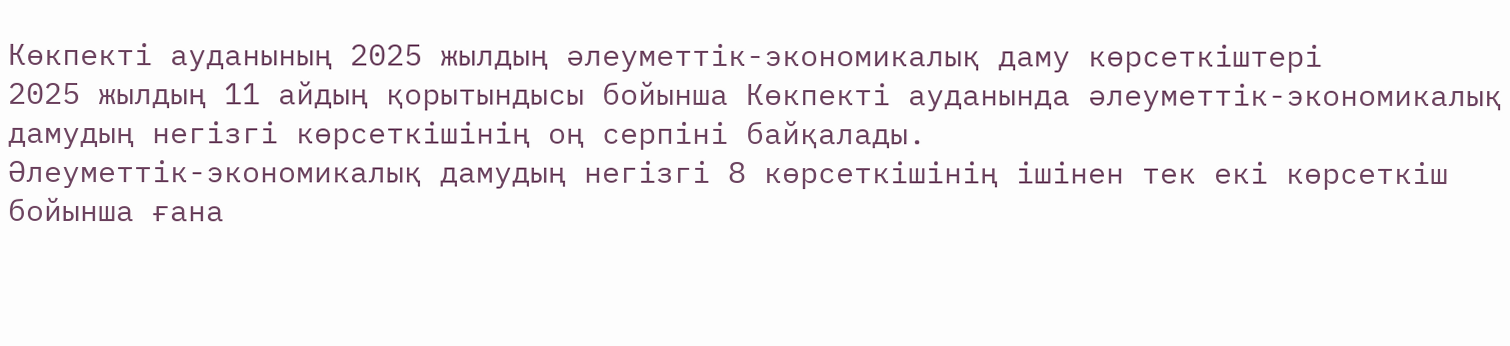Көкпекті ауданының 2025 жылдың әлеуметтік-экономикалық даму көрсеткіштері
2025 жылдың 11 айдың қорытындысы бойынша Көкпекті ауданында әлеуметтік-экономикалық дамудың негізгі көрсеткішінің оң серпіні байқалады.
Әлеуметтік-экономикалық дамудың негізгі 8 көрсеткішінің ішінен тек екі көрсеткіш бойынша ғана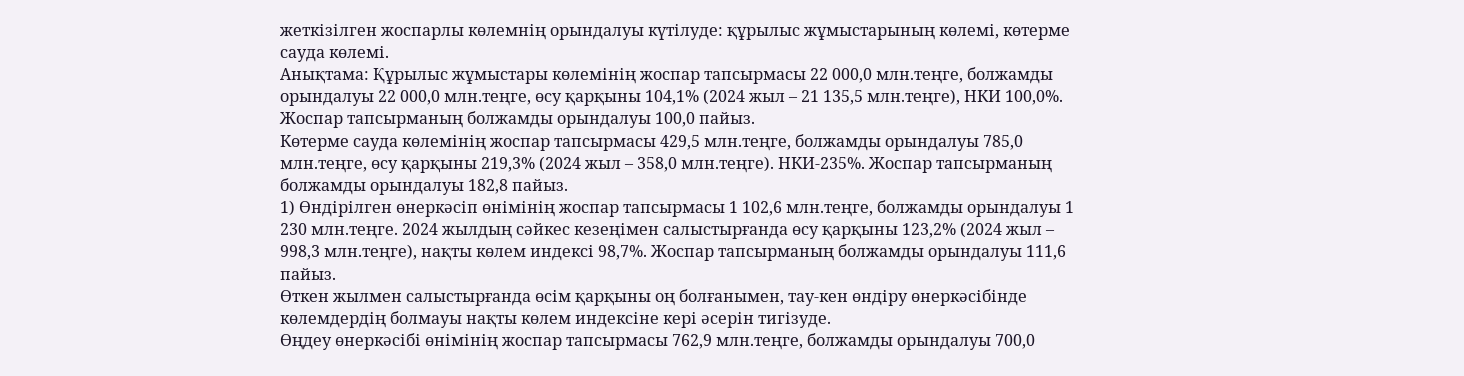жеткізілген жоспарлы көлемнің орындалуы күтілуде: құрылыс жұмыстарының көлемі, көтерме сауда көлемі.
Анықтама: Құрылыс жұмыстары көлемінің жоспар тапсырмасы 22 000,0 млн.теңге, болжамды орындалуы 22 000,0 млн.теңге, өсу қарқыны 104,1% (2024 жыл – 21 135,5 млн.теңге), НКИ 100,0%. Жоспар тапсырманың болжамды орындалуы 100,0 пайыз.
Көтерме сауда көлемінің жоспар тапсырмасы 429,5 млн.теңге, болжамды орындалуы 785,0 млн.теңге, өсу қарқыны 219,3% (2024 жыл – 358,0 млн.теңге). НКИ-235%. Жоспар тапсырманың болжамды орындалуы 182,8 пайыз.
1) Өндірілген өнеркәсіп өнімінің жоспар тапсырмасы 1 102,6 млн.теңге, болжамды орындалуы 1 230 млн.теңге. 2024 жылдың сәйкес кезеңімен салыстырғанда өсу қарқыны 123,2% (2024 жыл – 998,3 млн.теңге), нақты көлем индексі 98,7%. Жоспар тапсырманың болжамды орындалуы 111,6 пайыз.
Өткен жылмен салыстырғанда өсім қарқыны оң болғанымен, тау-кен өндіру өнеркәсібінде көлемдердің болмауы нақты көлем индексіне кері әсерін тигізуде.
Өңдеу өнеркәсібі өнімінің жоспар тапсырмасы 762,9 млн.теңге, болжамды орындалуы 700,0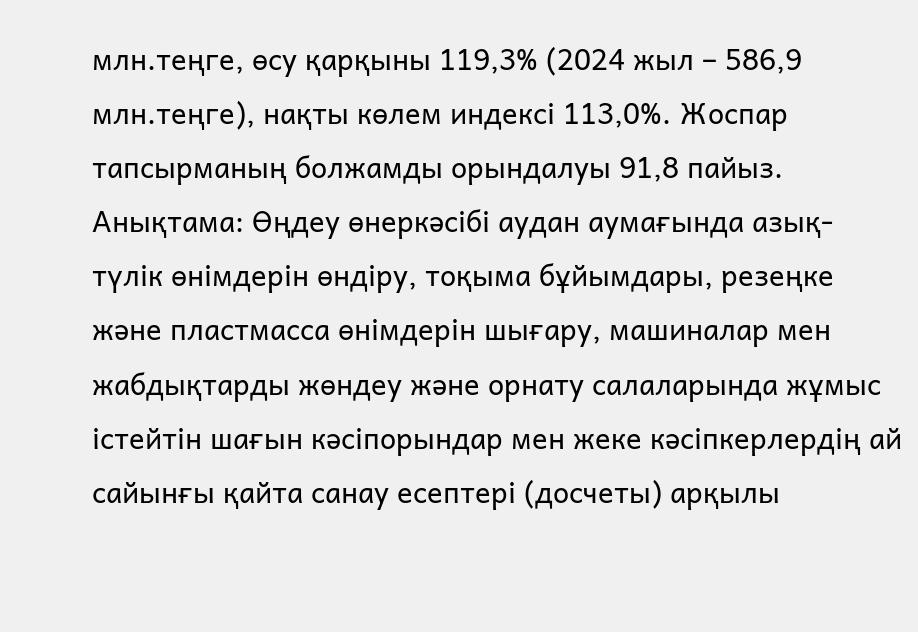млн.теңге, өсу қарқыны 119,3% (2024 жыл – 586,9 млн.теңге), нақты көлем индексі 113,0%. Жоспар тапсырманың болжамды орындалуы 91,8 пайыз.
Анықтама: Өңдеу өнеркәсібі аудан аумағында азық-түлік өнімдерін өндіру, тоқыма бұйымдары, резеңке және пластмасса өнімдерін шығару, машиналар мен жабдықтарды жөндеу және орнату салаларында жұмыс істейтін шағын кәсіпорындар мен жеке кәсіпкерлердің ай сайынғы қайта санау есептері (досчеты) арқылы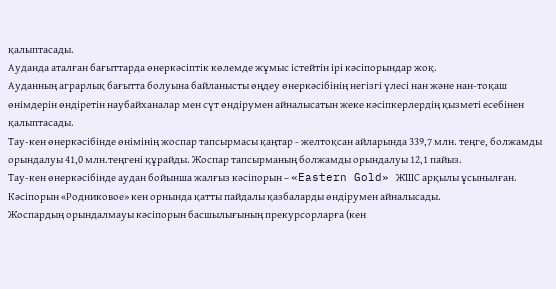қалыптасады.
Ауданда аталған бағыттарда өнеркәсіптік көлемде жұмыс істейтін ірі кәсіпорындар жоқ.
Ауданның аграрлық бағытта болуына байланысты өңдеу өнеркәсібінің негізгі үлесі нан және нан-тоқаш өнімдерін өндіретін наубайханалар мен сүт өндірумен айналысатын жеке кәсіпкерлердің қызметі есебінен қалыптасады.
Тау-кен өнеркәсібінде өнімінің жоспар тапсырмасы қаңтар - желтоқсан айларында 339,7 млн. теңге, болжамды орындалуы 41,0 млн.теңгені құрайды. Жоспар тапсырманың болжамды орындалуы 12,1 пайыз.
Тау-кен өнеркәсібінде аудан бойынша жалғыз кәсіпорын – «Eastern Gold» ЖШС арқылы ұсынылған. Кәсіпорын «Родниковое» кен орнында қатты пайдалы қазбаларды өндірумен айналысады.
Жоспардың орындалмауы кәсіпорын басшылығының прекурсорларға (кен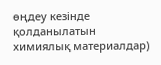өңдеу кезінде қолданылатын химиялық материалдар)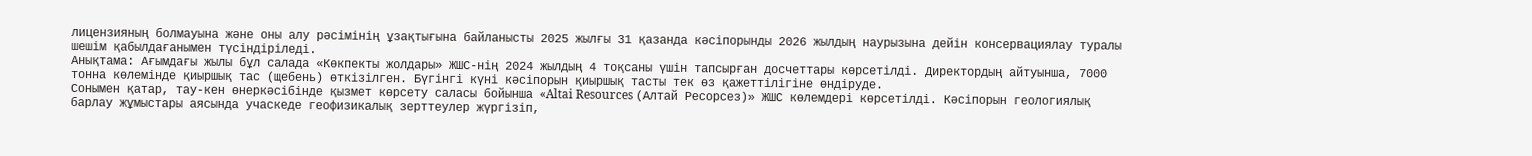лицензияның болмауына және оны алу рәсімінің ұзақтығына байланысты 2025 жылғы 31 қазанда кәсіпорынды 2026 жылдың наурызына дейін консервациялау туралы шешім қабылдағанымен түсіндіріледі.
Анықтама: Ағымдағы жылы бұл салада «Көкпекты жолдары» ЖШС-нің 2024 жылдың 4 тоқсаны үшін тапсырған досчеттары көрсетілді. Директордың айтуынша, 7000 тонна көлемінде қиыршық тас (щебень) өткізілген. Бүгінгі күні кәсіпорын қиыршық тасты тек өз қажеттілігіне өндіруде.
Сонымен қатар, тау-кен өнеркәсібінде қызмет көрсету саласы бойынша «Altai Resources (Алтай Ресорсез)» ЖШС көлемдері көрсетілді. Кәсіпорын геологиялық барлау жұмыстары аясында учаскеде геофизикалық зерттеулер жүргізіп,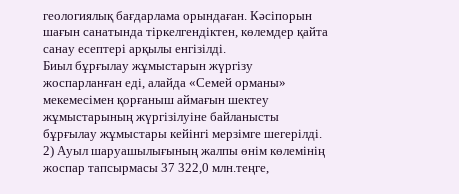геологиялық бағдарлама орындаған. Кәсіпорын шағын санатында тіркелгендіктен, көлемдер қайта санау есептері арқылы енгізілді.
Биыл бұрғылау жұмыстарын жүргізу жоспарланған еді, алайда «Семей орманы» мекемесімен қорғаныш аймағын шектеу жұмыстарының жүргізілуіне байланысты бұрғылау жұмыстары кейінгі мерзімге шегерілді.
2) Ауыл шаруашылығының жалпы өнім көлемінің жоспар тапсырмасы 37 322,0 млн.теңге,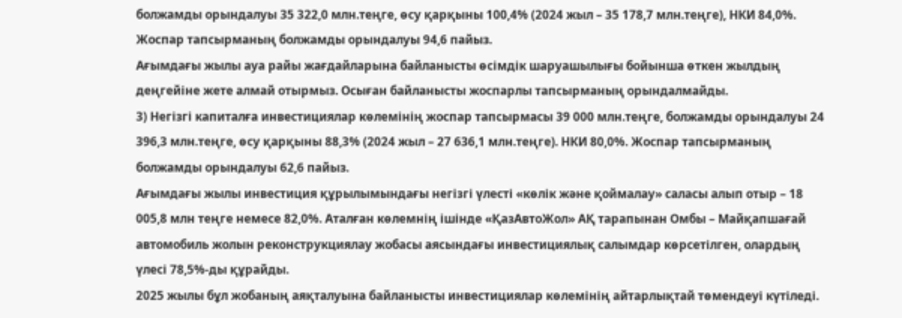болжамды орындалуы 35 322,0 млн.теңге, өсу қарқыны 100,4% (2024 жыл – 35 178,7 млн.теңге), НКИ 84,0%. Жоспар тапсырманың болжамды орындалуы 94,6 пайыз.
Ағымдағы жылы ауа райы жағдайларына байланысты өсімдік шаруашылығы бойынша өткен жылдың деңгейіне жете алмай отырмыз. Осыған байланысты жоспарлы тапсырманың орындалмайды.
3) Негізгі капиталға инвестициялар көлемінің жоспар тапсырмасы 39 000 млн.теңге, болжамды орындалуы 24 396,3 млн.теңге, өсу қарқыны 88,3% (2024 жыл – 27 636,1 млн.теңге). НКИ 80,0%. Жоспар тапсырманың болжамды орындалуы 62,6 пайыз.
Ағымдағы жылы инвестиция құрылымындағы негізгі үлесті «көлік және қоймалау» саласы алып отыр – 18 005,8 млн теңге немесе 82,0%. Аталған көлемнің ішінде «ҚазАвтоЖол» АҚ тарапынан Омбы – Майқапшағай автомобиль жолын реконструкциялау жобасы аясындағы инвестициялық салымдар көрсетілген, олардың үлесі 78,5%-ды құрайды.
2025 жылы бұл жобаның аяқталуына байланысты инвестициялар көлемінің айтарлықтай төмендеуі күтіледі.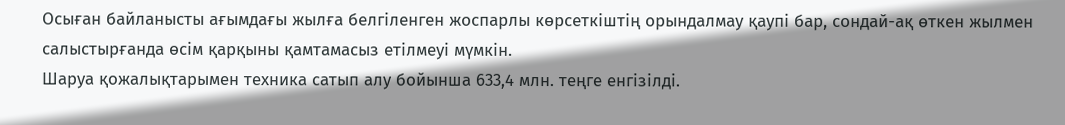Осыған байланысты ағымдағы жылға белгіленген жоспарлы көрсеткіштің орындалмау қаупі бар, сондай-ақ өткен жылмен салыстырғанда өсім қарқыны қамтамасыз етілмеуі мүмкін.
Шаруа қожалықтарымен техника сатып алу бойынша 633,4 млн. теңге енгізілді.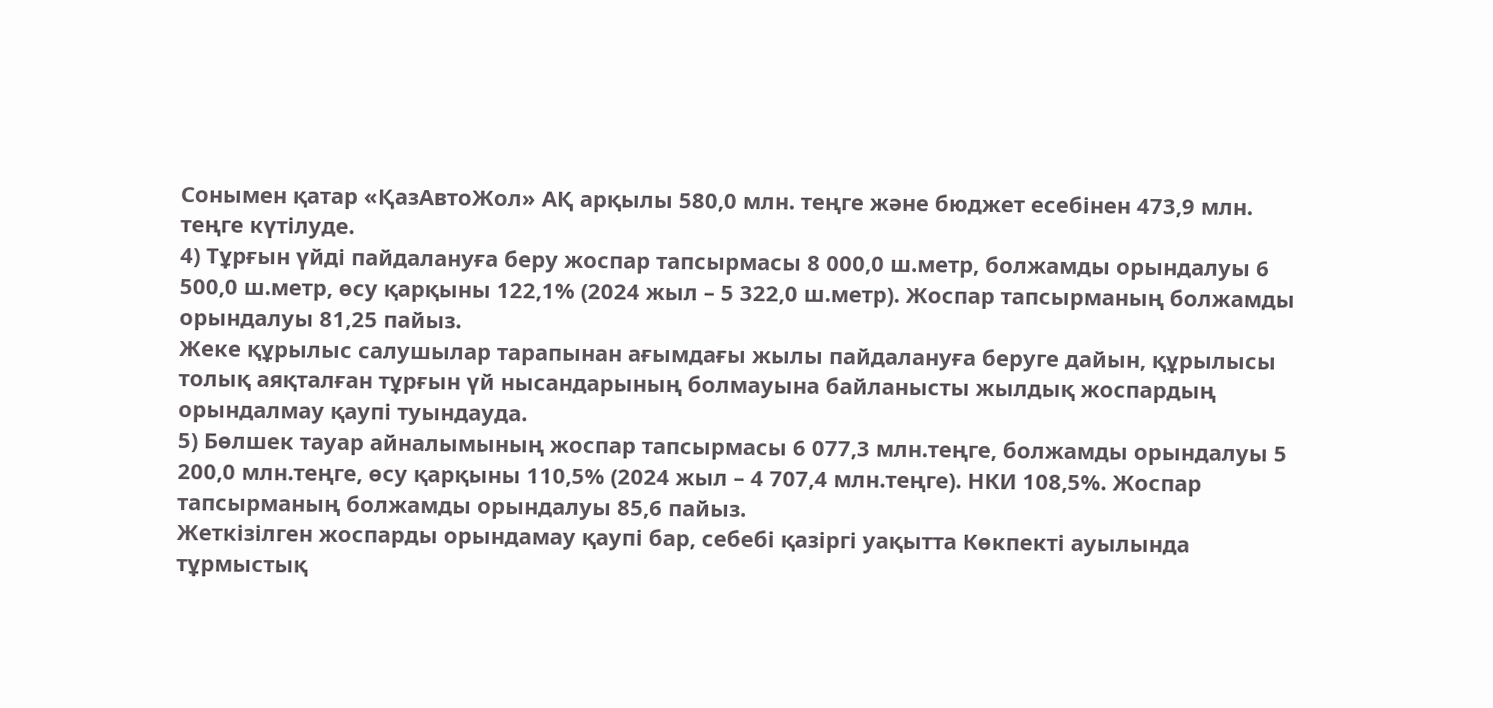Сонымен қатар «ҚазАвтоЖол» АҚ арқылы 580,0 млн. теңге және бюджет есебінен 473,9 млн. теңге күтілуде.
4) Тұрғын үйді пайдалануға беру жоспар тапсырмасы 8 000,0 ш.метр, болжамды орындалуы 6 500,0 ш.метр, өсу қарқыны 122,1% (2024 жыл – 5 322,0 ш.метр). Жоспар тапсырманың болжамды орындалуы 81,25 пайыз.
Жеке құрылыс салушылар тарапынан ағымдағы жылы пайдалануға беруге дайын, құрылысы толық аяқталған тұрғын үй нысандарының болмауына байланысты жылдық жоспардың орындалмау қаупі туындауда.
5) Бөлшек тауар айналымының жоспар тапсырмасы 6 077,3 млн.теңге, болжамды орындалуы 5 200,0 млн.теңге, өсу қарқыны 110,5% (2024 жыл – 4 707,4 млн.теңге). НКИ 108,5%. Жоспар тапсырманың болжамды орындалуы 85,6 пайыз.
Жеткізілген жоспарды орындамау қаупі бар, себебі қазіргі уақытта Көкпекті ауылында тұрмыстық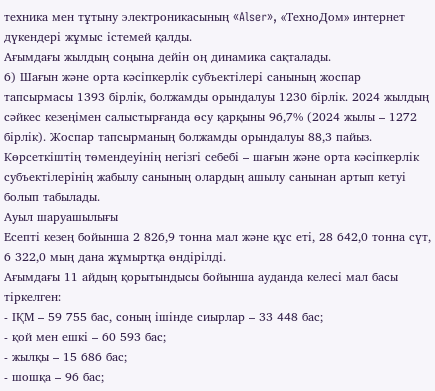техника мен тұтыну электроникасының «Alser», «ТехноДом» интернет дүкендері жұмыс істемей қалды.
Ағымдағы жылдың соңына дейін оң динамика сақталады.
6) Шағын және орта кәсіпкерлік субъектілері санының жоспар тапсырмасы 1393 бірлік, болжамды орындалуы 1230 бірлік. 2024 жылдың сәйкес кезеңімен салыстырғанда өсу қарқыны 96,7% (2024 жылы – 1272 бірлік). Жоспар тапсырманың болжамды орындалуы 88,3 пайыз.
Көрсеткіштің төмендеуінің негізгі себебі – шағын және орта кәсіпкерлік субъектілерінің жабылу санының олардың ашылу санынан артып кетуі болып табылады.
Ауыл шаруашылығы
Есепті кезең бойынша 2 826,9 тонна мал және құс еті, 28 642,0 тонна сүт, 6 322,0 мың дана жұмыртқа өндірілді.
Ағымдағы 11 айдың қорытындысы бойынша ауданда келесі мал басы тіркелген:
- ІҚМ – 59 755 бас, соның ішінде сиырлар – 33 448 бас;
- қой мен ешкі – 60 593 бас;
- жылқы – 15 686 бас;
- шошқа – 96 бас;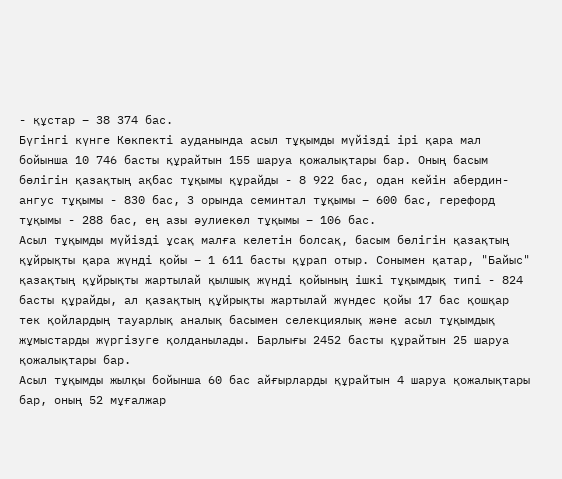- құстар – 38 374 бас.
Бүгінгі күнге Көкпекті ауданында асыл тұқымды мүйізді ірі қара мал бойынша 10 746 басты құрайтын 155 шаруа қожалықтары бар. Оның басым бөлігін қазақтың ақбас тұқымы құрайды - 8 922 бас, одан кейін абердин-ангус тұқымы - 830 бас, 3 орында семинтал тұқымы – 600 бас, герефорд тұқымы - 288 бас, ең азы әулиекөл тұқымы – 106 бас.
Асыл тұқымды мүйізді ұсақ малға келетін болсақ, басым бөлігін қазақтың құйрықты қара жүнді қойы – 1 611 басты құрап отыр. Сонымен қатар, "Байыс" қазақтың құйрықты жартылай қылшық жүнді қойының ішкі тұқымдық типі - 824 басты құрайды, ал қазақтың құйрықты жартылай жүндес қойы 17 бас қошқар тек қойлардың тауарлық аналық басымен селекциялық және асыл тұқымдық жұмыстарды жүргізуге қолданылады. Барлығы 2452 басты құрайтын 25 шаруа қожалықтары бар.
Асыл тұқымды жылқы бойынша 60 бас айғырларды құрайтын 4 шаруа қожалықтары бар, оның 52 мұғалжар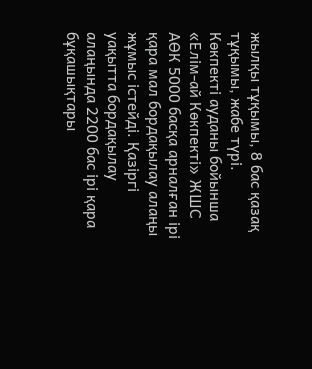жылқы тұқымы, 8 бас қазақ тұқымы, жабе түрі.
Көкпекті ауданы бойынша «Елім-ай Көкпекті» ЖШС АӨК 5000 басқа арналған ірі қара мал бордақылау алаңы жұмыс істейді. Қазіргі уақытта бордақылау алаңында 2200 бас ірі қара бұқашықтары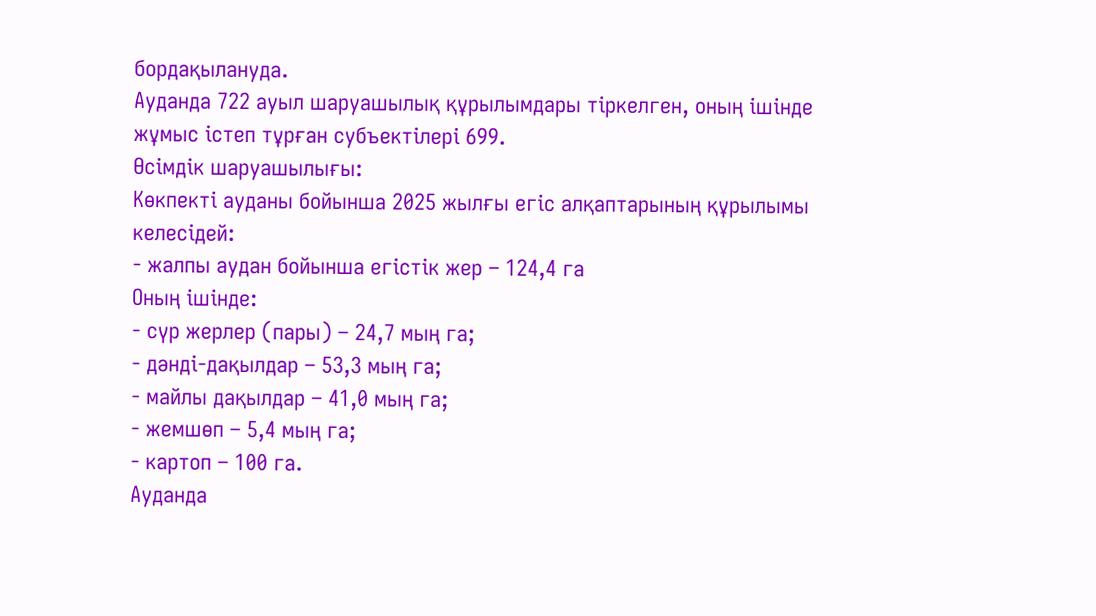бордақылануда.
Ауданда 722 ауыл шаруашылық құрылымдары тіркелген, оның ішінде жұмыс істеп тұрған субъектілері 699.
Өсімдік шаруашылығы:
Көкпекті ауданы бойынша 2025 жылғы егіс алқаптарының құрылымы келесідей:
- жалпы аудан бойынша егістік жер – 124,4 га
Оның ішінде:
- сүр жерлер (пары) – 24,7 мың га;
- дәнді-дақылдар – 53,3 мың га;
- майлы дақылдар – 41,0 мың га;
- жемшөп – 5,4 мың га;
- картоп – 100 га.
Ауданда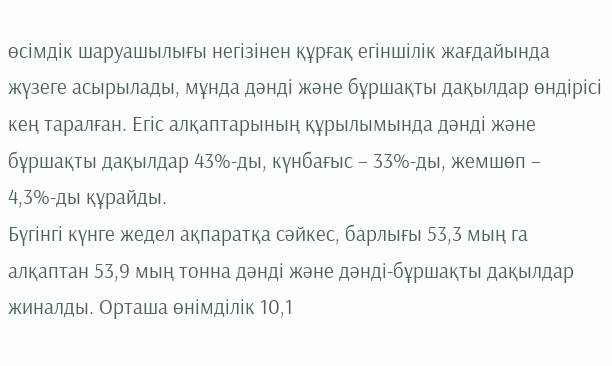өсімдік шаруашылығы негізінен құрғақ егіншілік жағдайында жүзеге асырылады, мұнда дәнді және бұршақты дақылдар өндірісі кең таралған. Егіс алқаптарының құрылымында дәнді және бұршақты дақылдар 43%-ды, күнбағыс – 33%-ды, жемшөп – 4,3%-ды құрайды.
Бүгінгі күнге жедел ақпаратқа сәйкес, барлығы 53,3 мың га алқаптан 53,9 мың тонна дәнді және дәнді-бұршақты дақылдар жиналды. Орташа өнімділік 10,1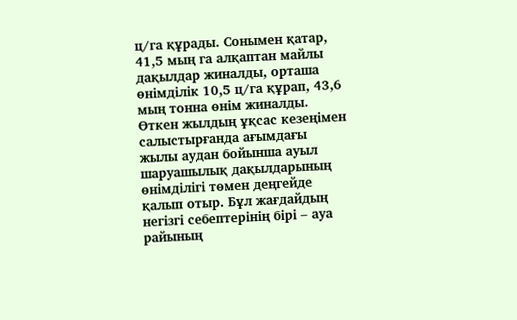ц/га құрады. Сонымен қатар, 41,5 мың га алқаптан майлы дақылдар жиналды, орташа өнімділік 10,5 ц/га құрап, 43,6 мың тонна өнім жиналды.
Өткен жылдың ұқсас кезеңімен салыстырғанда ағымдағы жылы аудан бойынша ауыл шаруашылық дақылдарының өнімділігі төмен деңгейде қалып отыр. Бұл жағдайдың негізгі себептерінің бірі – ауа райының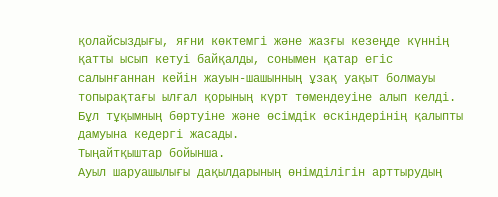қолайсыздығы, яғни көктемгі және жазғы кезеңде күннің қатты ысып кетуі байқалды, сонымен қатар егіс салынғаннан кейін жауын-шашынның ұзақ уақыт болмауы топырақтағы ылғал қорының күрт төмендеуіне алып келді. Бұл тұқымның бөртуіне және өсімдік өскіндерінің қалыпты дамуына кедергі жасады.
Тыңайтқыштар бойынша.
Ауыл шаруашылығы дақылдарының өнімділігін арттырудың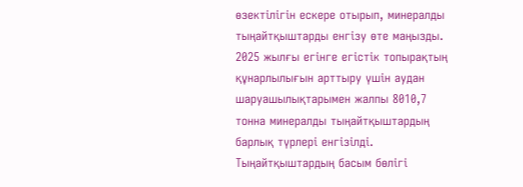өзектілігін ескере отырып, минералды тыңайтқыштарды енгізу өте маңызды. 2025 жылғы егінге егістік топырақтың құнарлылығын арттыру үшін аудан шаруашылықтарымен жалпы 8010,7 тонна минералды тыңайтқыштардың барлық түрлері енгізілді. Тыңайтқыштардың басым бөлігі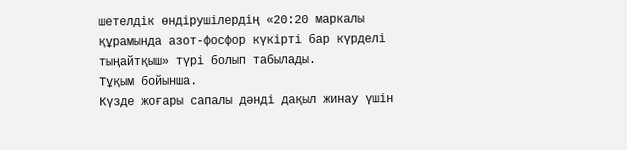шетелдік өндірушілердің «20:20 маркалы құрамында азот-фосфор күкірті бар күрделі тыңайтқыш» түрі болып табылады.
Тұқым бойынша.
Күзде жоғары сапалы дәнді дақыл жинау үшін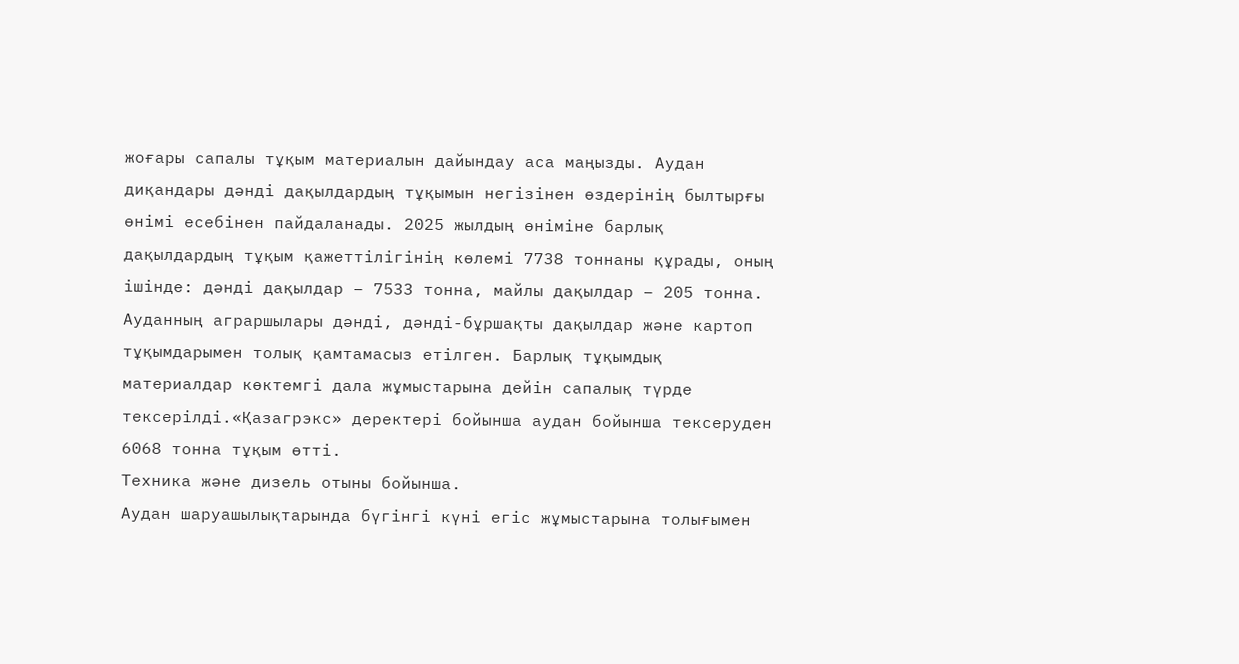жоғары сапалы тұқым материалын дайындау аса маңызды. Аудан диқандары дәнді дақылдардың тұқымын негізінен өздерінің былтырғы өнімі есебінен пайдаланады. 2025 жылдың өніміне барлық дақылдардың тұқым қажеттілігінің көлемі 7738 тоннаны құрады, оның ішінде: дәнді дақылдар – 7533 тонна, майлы дақылдар – 205 тонна.
Ауданның аграршылары дәнді, дәнді-бұршақты дақылдар және картоп тұқымдарымен толық қамтамасыз етілген. Барлық тұқымдық материалдар көктемгі дала жұмыстарына дейін сапалық түрде тексерілді.«Қазагрэкс» деректері бойынша аудан бойынша тексеруден 6068 тонна тұқым өтті.
Техника және дизель отыны бойынша.
Аудан шаруашылықтарында бүгінгі күні егіс жұмыстарына толығымен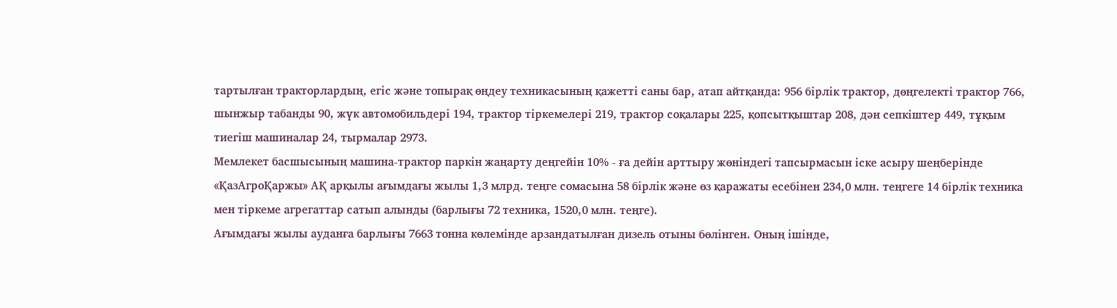тартылған тракторлардың, егіс және топырақ өңдеу техникасының қажетті саны бар, атап айтқанда: 956 бірлік трактор, дөңгелекті трактор 766, шынжыр табанды 90, жүк автомобильдері 194, трактор тіркемелері 219, трактор соқалары 225, қопсытқыштар 208, дән сепкіштер 449, тұқым тиегіш машиналар 24, тырмалар 2973.
Мемлекет басшысының машина-трактор паркін жаңарту деңгейін 10% - ға дейін арттыру жөніндегі тапсырмасын іске асыру шеңберінде «ҚазАгроҚаржы» АҚ арқылы ағымдағы жылы 1,3 млрд. теңге сомасына 58 бірлік және өз қаражаты есебінен 234,0 млн. теңгеге 14 бірлік техника мен тіркеме агрегаттар сатып алынды (барлығы 72 техника, 1520,0 млн. теңге).
Ағымдағы жылы ауданға барлығы 7663 тонна көлемінде арзандатылған дизель отыны бөлінген. Оның ішінде,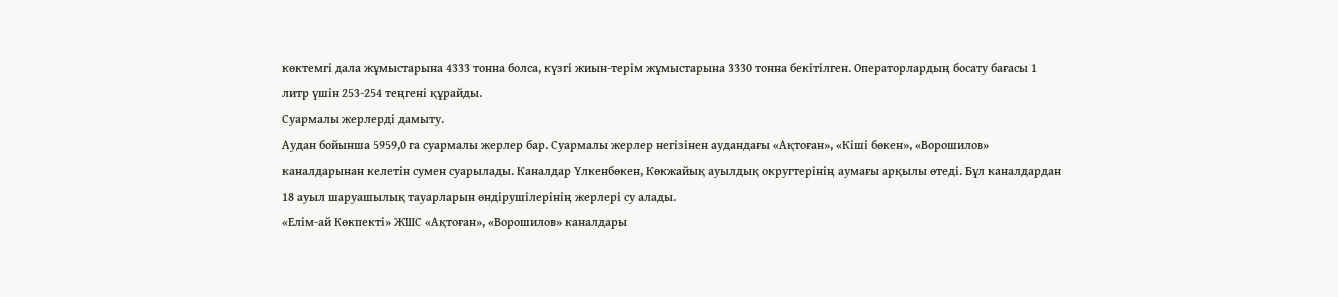көктемгі дала жұмыстарына 4333 тонна болса, күзгі жиын-терім жұмыстарына 3330 тонна бекітілген. Операторлардың босату бағасы 1 литр үшін 253-254 теңгені құрайды.
Суармалы жерлерді дамыту.
Аудан бойынша 5959,0 га суармалы жерлер бар. Суармалы жерлер негізінен аудандағы «Ақтоған», «Кіші бөкен», «Ворошилов» каналдарынан келетін сумен суарылады. Каналдар Үлкенбөкен, Көкжайық ауылдық округтерінің аумағы арқылы өтеді. Бұл каналдардан 18 ауыл шаруашылық тауарларын өндірушілерінің жерлері су алады.
«Елім-ай Көкпекті» ЖШС «Ақтоған», «Ворошилов» каналдары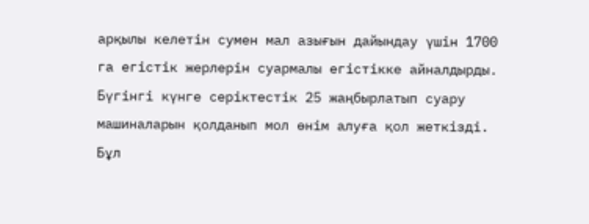арқылы келетін сумен мал азығын дайындау үшін 1700 га егістік жерлерін суармалы егістікке айналдырды. Бүгінгі күнге серіктестік 25 жаңбырлатып суару машиналарын қолданып мол өнім алуға қол жеткізді. Бұл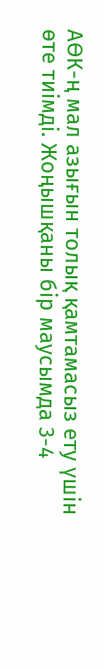АӨК-ң мал азығын толық қамтамасыз ету үшін өте тиімді. Жоңышқаны бір маусымда 3-4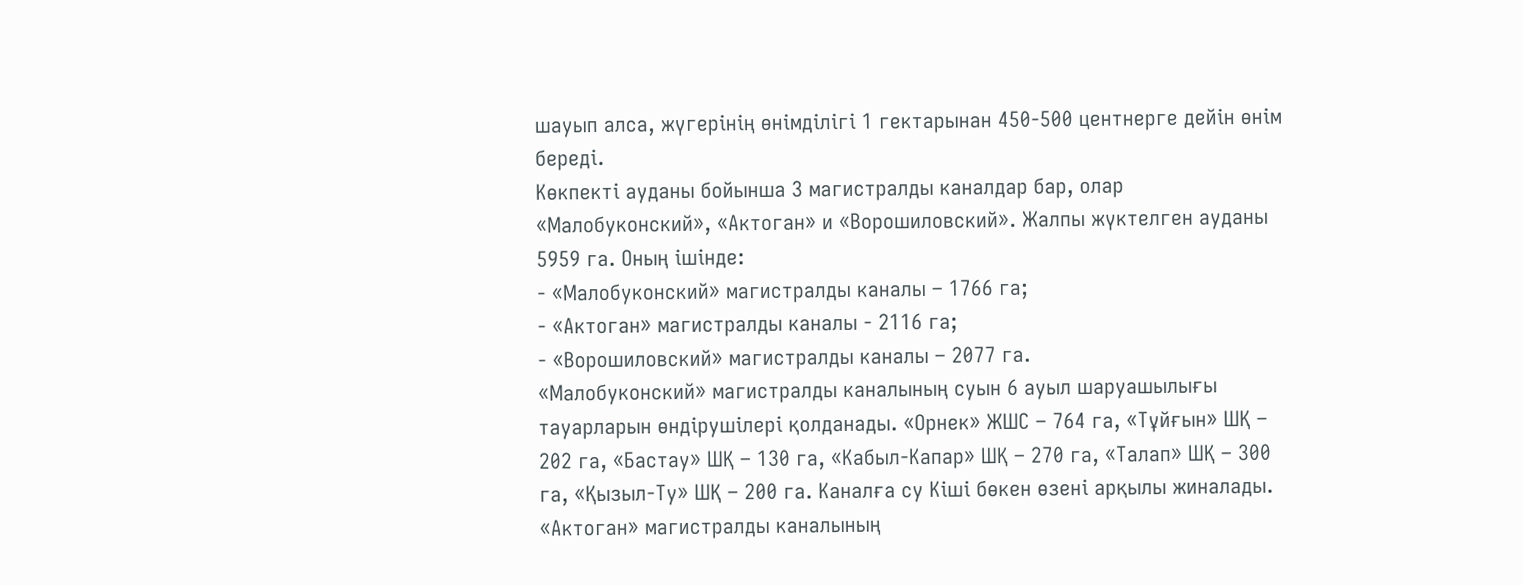шауып алса, жүгерінің өнімділігі 1 гектарынан 450-500 центнерге дейін өнім береді.
Көкпекті ауданы бойынша 3 магистралды каналдар бар, олар «Малобуконский», «Актоган» и «Ворошиловский». Жалпы жүктелген ауданы 5959 га. Оның ішінде:
- «Малобуконский» магистралды каналы – 1766 га;
- «Актоган» магистралды каналы - 2116 га;
- «Ворошиловский» магистралды каналы – 2077 га.
«Малобуконский» магистралды каналының суын 6 ауыл шаруашылығы тауарларын өндірушілері қолданады. «Орнек» ЖШС – 764 га, «Тұйғын» ШҚ – 202 га, «Бастау» ШҚ – 130 га, «Кабыл-Капар» ШҚ – 270 га, «Талап» ШҚ – 300 га, «Қызыл-Ту» ШҚ – 200 га. Каналға су Кіші бөкен өзені арқылы жиналады.
«Актоган» магистралды каналының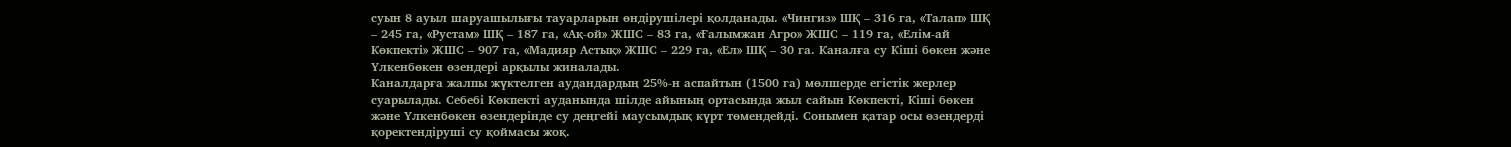суын 8 ауыл шаруашылығы тауарларын өндірушілері қолданады. «Чингиз» ШҚ – 316 га, «Талап» ШҚ – 245 га, «Рустам» ШҚ – 187 га, «Ақ-ой» ЖШС – 83 га, «Ғалымжан Агро» ЖШС – 119 га, «Елім-ай Көкпекті» ЖШС – 907 га, «Мадияр Астық» ЖШС – 229 га, «Ел» ШҚ – 30 га. Каналға су Кіші бөкен және Үлкенбөкен өзендері арқылы жиналады.
Каналдарға жалпы жүктелген аудандардың 25%-н аспайтын (1500 га) мөлшерде егістік жерлер суарылады. Себебі Көкпекті ауданында шілде айының ортасында жыл сайын Көкпекті, Кіші бөкен және Үлкенбөкен өзендерінде су деңгейі маусымдық күрт төмендейді. Сонымен қатар осы өзендерді қоректендіруші су қоймасы жоқ.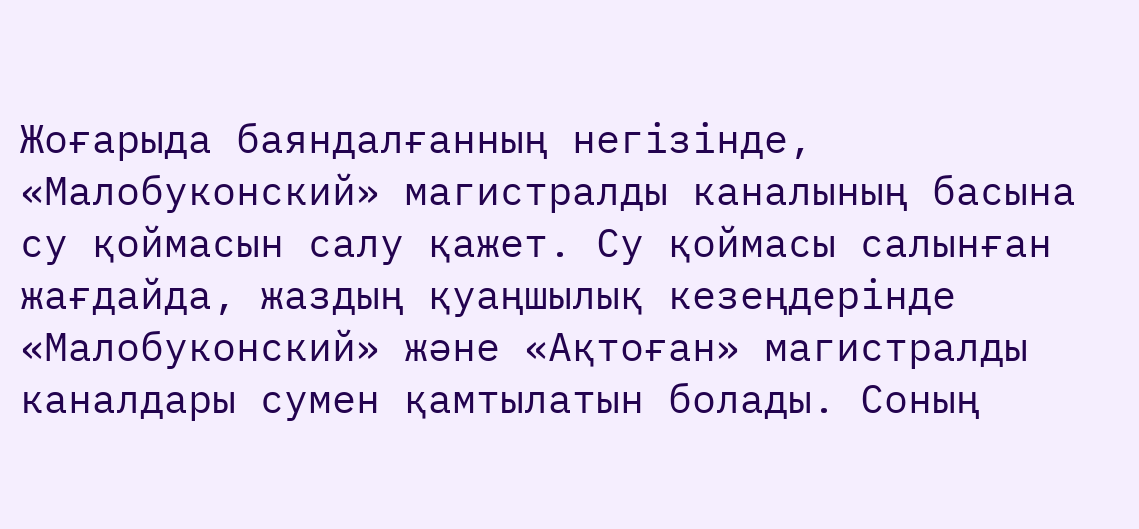Жоғарыда баяндалғанның негізінде, «Малобуконский» магистралды каналының басына су қоймасын салу қажет. Су қоймасы салынған жағдайда, жаздың қуаңшылық кезеңдерінде «Малобуконский» және «Ақтоған» магистралды каналдары сумен қамтылатын болады. Соның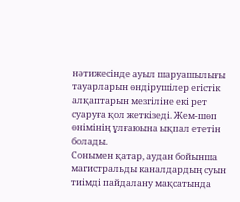нәтижесінде ауыл шаруашылығы тауарларын өндірушілер егістік алқаптарын мезгіліне екі рет суаруға қол жеткізеді. Жем-шөп өнімінің ұлғаюына ықпал ететін болады.
Сонымен қатар, аудан бойынша магистральды каналдардың суын тиімді пайдалану мақсатында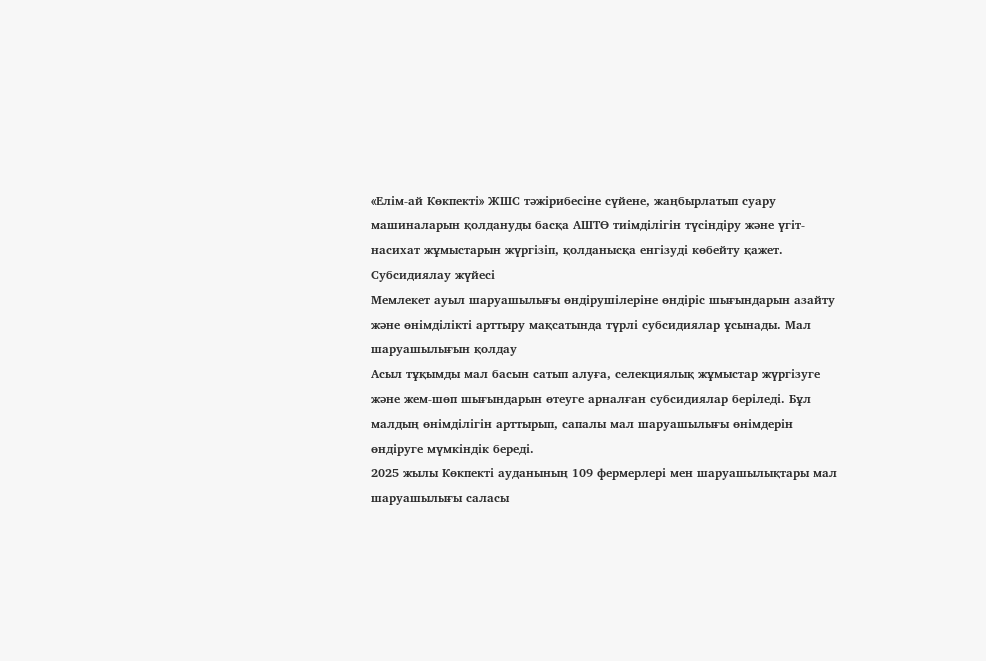«Елім-ай Көкпекті» ЖШС тәжірибесіне сүйене, жаңбырлатып суару машиналарын қолдануды басқа АШТӨ тиімділігін түсіндіру және үгіт-насихат жұмыстарын жүргізіп, қолданысқа енгізуді көбейту қажет.
Субсидиялау жүйесі
Мемлекет ауыл шаруашылығы өндірушілеріне өндіріс шығындарын азайту және өнімділікті арттыру мақсатында түрлі субсидиялар ұсынады. Мал шаруашылығын қолдау
Асыл тұқымды мал басын сатып алуға, селекциялық жұмыстар жүргізуге және жем-шөп шығындарын өтеуге арналған субсидиялар беріледі. Бұл малдың өнімділігін арттырып, сапалы мал шаруашылығы өнімдерін өндіруге мүмкіндік береді.
2025 жылы Көкпекті ауданының 109 фермерлері мен шаруашылықтары мал шаруашылығы саласы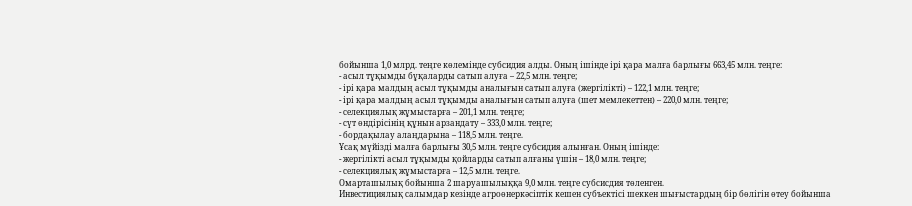бойынша 1,0 млрд. теңге көлемінде субсидия алды. Оның ішінде ірі қара малға барлығы 663,45 млн. теңге:
- асыл тұқымды бұқаларды сатып алуға – 22,5 млн. теңге;
- ірі қара малдың асыл тұқымды аналығын сатып алуға (жергілікті) – 122,1 млн. теңге;
- ірі қара малдың асыл тұқымды аналығын сатып алуға (шет мемлекеттен) – 220,0 млн. теңге;
- селекциялық жұмыстарға – 201,1 млн. теңге;
- сүт өндірісінің құнын арзандату – 333,0 млн. теңге;
- бордақылау алаңдарына – 118,5 млн. теңге.
Ұсақ мүйізді малға барлығы 30,5 млн. теңге субсидия алынған. Оның ішінде:
- жергілікті асыл тұқымды қойларды сатып алғаны үшін – 18,0 млн. теңге;
- селекциялық жұмыстарға – 12,5 млн. теңге.
Омарташылық бойынша 2 шаруашылыққа 9,0 млн. теңге субсисдия төленген.
Инвестициялық салымдар кезінде агроөнеркәсіптік кешен субъектісі шеккен шығыстардың бір бөлігін өтеу бойынша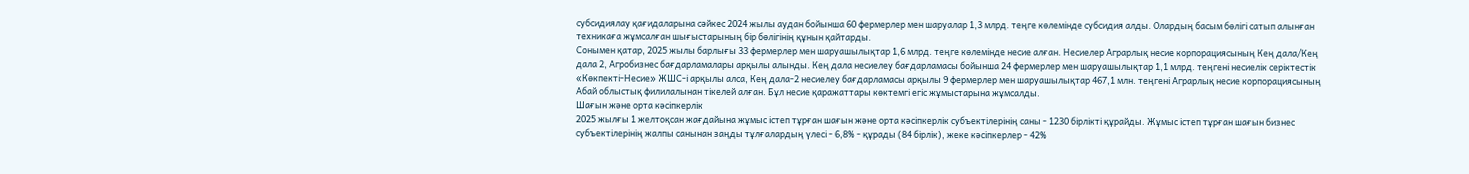субсидиялау қағидаларына сәйкес 2024 жылы аудан бойынша 60 фермерлер мен шаруалар 1,3 млрд. теңге көлемінде субсидия алды. Олардың басым бөлігі сатып алынған техникаға жұмсалған шығыстарының бір бөлігінің құнын қайтарды.
Сонымен қатар, 2025 жылы барлығы 33 фермерлер мен шаруашылықтар 1,6 млрд. теңге көлемінде несие алған. Несиелер Аграрлық несие корпорациясының Кең дала/Кең дала 2, Агробизнес бағдарламалары арқылы алынды. Кең дала несиелеу бағдарламасы бойынша 24 фермерлер мен шаруашылықтар 1,1 млрд. теңгені несиелік серіктестік «Көкпекті-Несие» ЖШС-і арқылы алса, Кең дала-2 несиелеу бағдарламасы арқылы 9 фермерлер мен шаруашылықтар 467,1 млн. теңгені Аграрлық несие корпорациясының Абай облыстық филилалынан тікелей алған. Бұл несие қаражаттары көктемгі егіс жұмыстарына жұмсалды.
Шағын және орта кәсіпкерлік
2025 жылғы 1 желтоқсан жағдайына жұмыс істеп тұрған шағын және орта кәсіпкерлік субъектілерінің саны - 1230 бірлікті құрайды. Жұмыс істеп тұрған шағын бизнес субъектілерінің жалпы санынан заңды тұлғалардың үлесі - 6,8% - құрады (84 бірлік), жеке кәсіпкерлер - 42%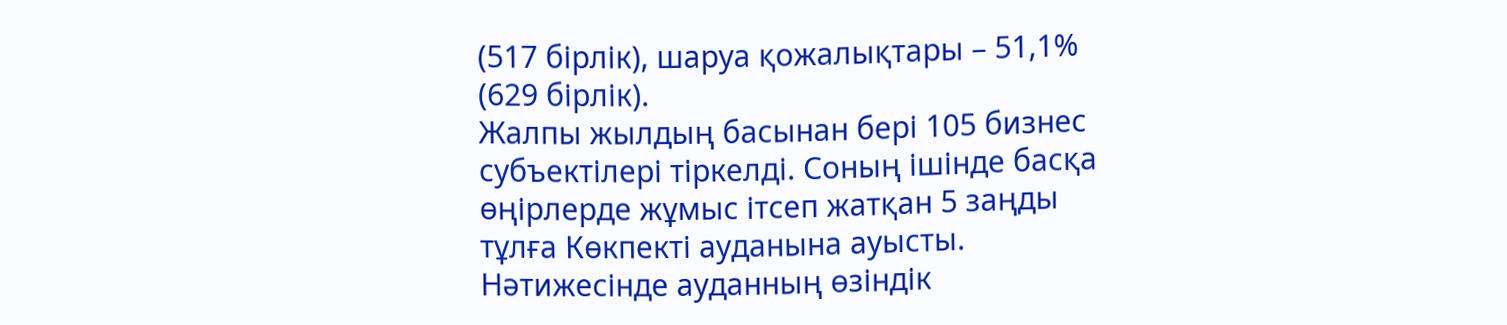(517 бірлік), шаруа қожалықтары – 51,1% (629 бірлік).
Жалпы жылдың басынан бері 105 бизнес субъектілері тіркелді. Соның ішінде басқа өңірлерде жұмыс ітсеп жатқан 5 заңды тұлға Көкпекті ауданына ауысты. Нәтижесінде ауданның өзіндік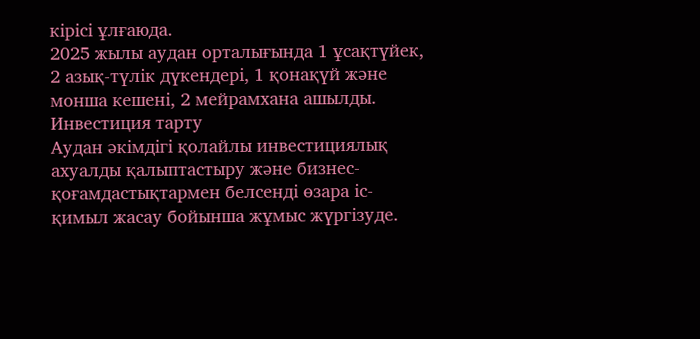кірісі ұлғаюда.
2025 жылы аудан орталығында 1 ұсақтүйек, 2 азық-түлік дүкендері, 1 қонақүй және монша кешені, 2 мейрамхана ашылды.
Инвестиция тарту
Аудан әкімдігі қолайлы инвестициялық ахуалды қалыптастыру және бизнес-қоғамдастықтармен белсенді өзара іс-қимыл жасау бойынша жұмыс жүргізуде.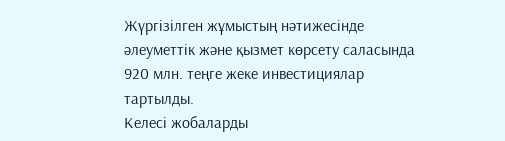Жүргізілген жұмыстың нәтижесінде әлеуметтік және қызмет көрсету саласында 920 млн. теңге жеке инвестициялар тартылды.
Келесі жобаларды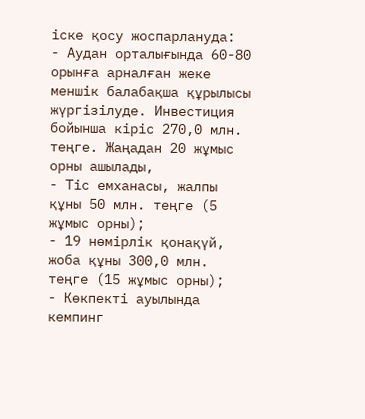іске қосу жоспарлануда:
- Аудан орталығында 60-80 орынға арналған жеке меншік балабақша құрылысы жүргізілуде. Инвестиция бойынша кіріс 270,0 млн. теңге. Жаңадан 20 жұмыс орны ашылады,
- Тіс емханасы, жалпы құны 50 млн. теңге (5 жұмыс орны);
- 19 нөмірлік қонақүй, жоба құны 300,0 млн. теңге (15 жұмыс орны);
- Көкпекті ауылында кемпинг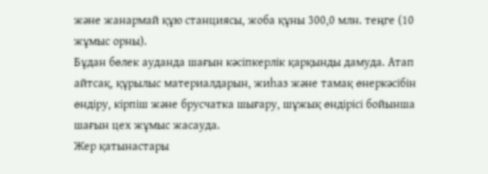және жанармай құю станциясы, жоба құны 300,0 млн. теңге (10 жұмыс орны).
Бұдан бөлек ауданда шағын кәсіпкерлік қарқынды дамуда. Атап айтсақ, құрылыс материалдарын, жиһаз және тамақ өнеркәсібін өндіру, кірпіш және брусчатка шығару, шұжық өндірісі бойынша шағын цех жұмыс жасауда.
Жер қатынастары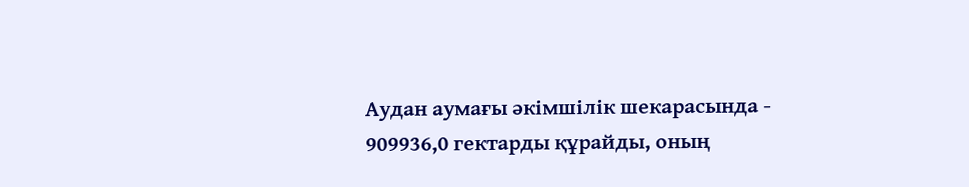Аудан аумағы әкімшілік шекарасында - 909936,0 гектарды құрайды, оның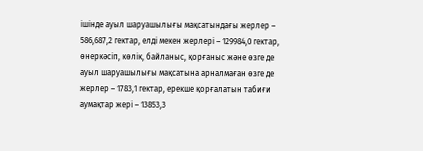ішінде ауыл шаруашылығы мақсатындағы жерлер – 586,687,2 гектар, елді мекен жерлері – 129984,0 гектар, өнеркәсіп, көлік, байланыс, қорғаныс және өзге де ауыл шаруашылығы мақсатына арналмаған өзге де жерлер – 1783,1 гектар, ерекше қорғалатын табиғи аумақтар жері – 13853,3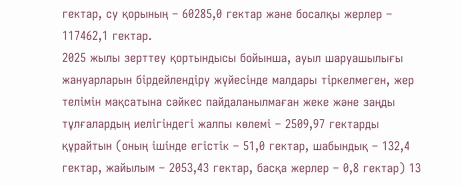гектар, су қорының – 60285,0 гектар және босалқы жерлер – 117462,1 гектар.
2025 жылы зерттеу қортындысы бойынша, ауыл шаруашылығы жануарларын бірдейлендіру жүйесінде малдары тіркелмеген, жер телімін мақсатына сәйкес пайдаланылмаған жеке және заңды тұлғалардың иелігіндегі жалпы көлемі – 2509,97 гектарды құрайтын (оның ішінде егістік – 51,0 гектар, шабындық – 132,4 гектар, жайылым – 2053,43 гектар, басқа жерлер – 0,8 гектар) 13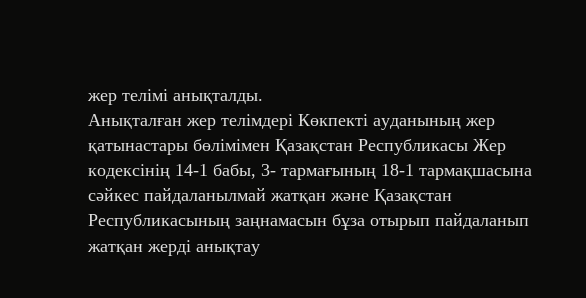жер телімі анықталды.
Анықталған жер телімдері Көкпекті ауданының жер қатынастары бөлімімен Қазақстан Республикасы Жер кодексінің 14-1 бабы, 3- тармағының 18-1 тармақшасына сәйкес пайдаланылмай жатқан және Қазақстан Республикасының заңнамасын бұза отырып пайдаланып жатқан жерді анықтау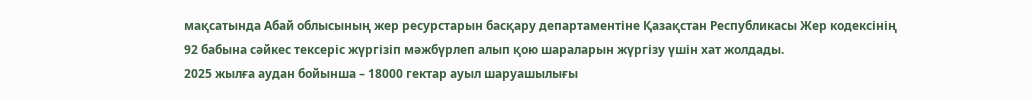мақсатында Абай облысының жер ресурстарын басқару департаментіне Қазақстан Республикасы Жер кодексінің 92 бабына сәйкес тексеріс жүргізіп мәжбүрлеп алып қою шараларын жүргізу үшін хат жолдады.
2025 жылға аудан бойынша – 18000 гектар ауыл шаруашылығы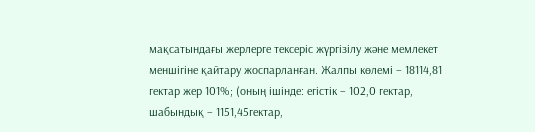мақсатындағы жерлерге тексеріс жүргізілу және мемлекет меншігіне қайтару жоспарланған. Жалпы көлемі – 18114,81 гектар жер 101%; (оның ішінде: егістік – 102,0 гектар, шабындық – 1151,45гектар,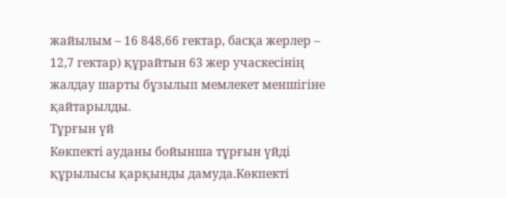жайылым – 16 848,66 гектар, басқа жерлер – 12,7 гектар) құрайтын 63 жер учаскесінің жалдау шарты бұзылып мемлекет меншігіне қайтарылды.
Тұрғын үй
Көкпекті ауданы бойынша тұрғын үйді құрылысы қарқынды дамуда.Көкпекті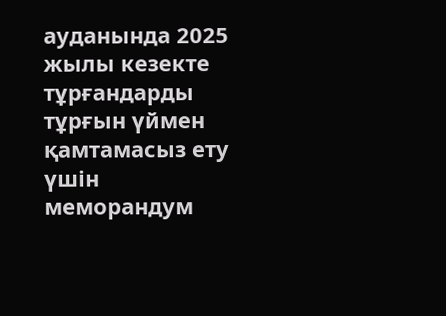ауданында 2025 жылы кезекте тұрғандарды тұрғын үймен қамтамасыз ету үшін меморандум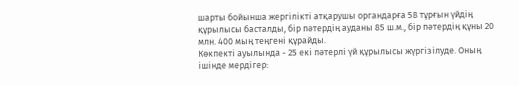шарты бойынша жергілікті атқарушы органдарға 58 тұрғын үйдің құрылысы басталды, бір пәтердің ауданы 85 ш.м., бір пәтердің құны 20 млн. 400 мың теңгені құрайды.
Көкпекті ауылында - 25 екі пәтерлі үй құрылысы жүргізілуде. Оның ішінде мердігер: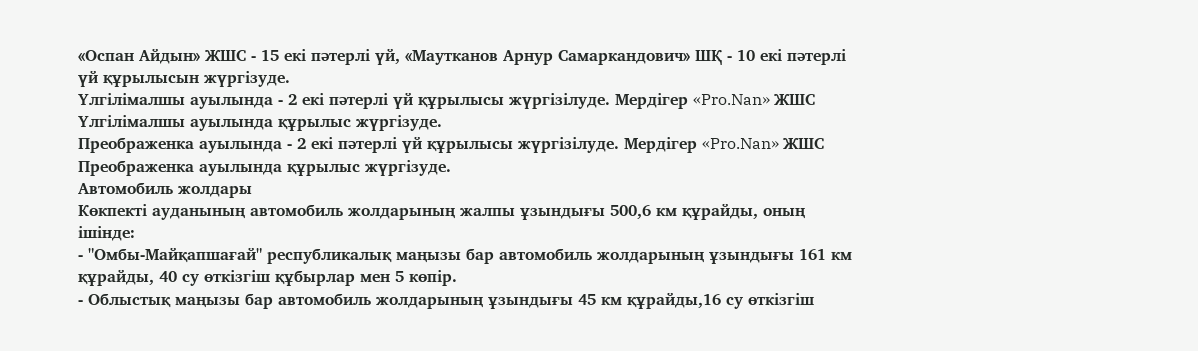«Оспан Айдын» ЖШС - 15 екі пәтерлі үй, «Маутканов Арнур Самаркандович» ШҚ - 10 екі пәтерлі үй құрылысын жүргізуде.
Үлгілімалшы ауылында - 2 екі пәтерлі үй құрылысы жүргізілуде. Мердігер «Pro.Nan» ЖШС Үлгілімалшы ауылында құрылыс жүргізуде.
Преображенка ауылында - 2 екі пәтерлі үй құрылысы жүргізілуде. Мердігер «Pro.Nan» ЖШС Преображенка ауылында құрылыс жүргізуде.
Автомобиль жолдары
Көкпекті ауданының автомобиль жолдарының жалпы ұзындығы 500,6 км құрайды, оның ішінде:
- "Омбы-Майқапшағай" республикалық маңызы бар автомобиль жолдарының ұзындығы 161 км құрайды, 40 су өткізгіш құбырлар мен 5 көпір.
- Облыстық маңызы бар автомобиль жолдарының ұзындығы 45 км құрайды,16 су өткізгіш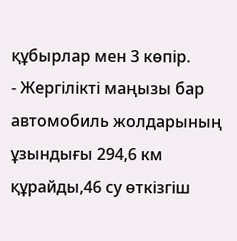құбырлар мен 3 көпір.
- Жергілікті маңызы бар автомобиль жолдарының ұзындығы 294,6 км құрайды,46 су өткізгіш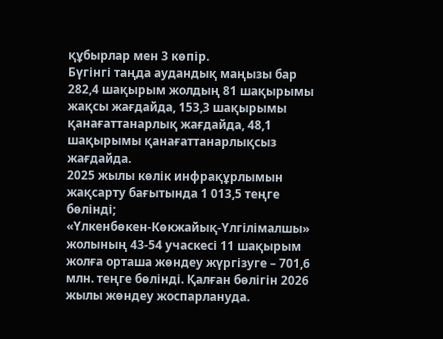құбырлар мен 3 көпір.
Бүгінгі таңда аудандық маңызы бар 282,4 шақырым жолдың 81 шақырымы жақсы жағдайда, 153,3 шақырымы қанағаттанарлық жағдайда, 48,1 шақырымы қанағаттанарлықсыз жағдайда.
2025 жылы көлік инфрақұрлымын жақсарту бағытында 1 013,5 теңге бөлінді;
«Үлкенбөкен-Көкжайық-Үлгілімалшы» жолының 43-54 учаскесі 11 шақырым жолға орташа жөндеу жүргізуге – 701,6 млн. теңге бөлінді. Қалған бөлігін 2026 жылы жөндеу жоспарлануда.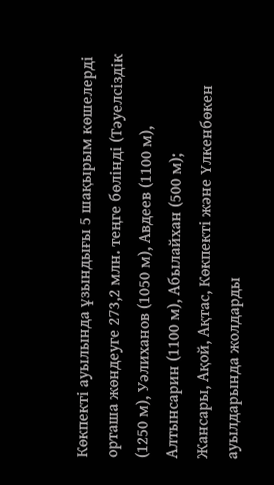Көкпекті ауылында ұзындығы 5 шақырым көшелерді орташа жөндеуге 273,2 млн. теңге бөлінді (Тәуелсіздік (1250 м), Уәлиханов (1050 м), Авдеев (1100 м), Алтынсарин (1100 м), Абылайхан (500 м);
Жансары, Ақой, Ақтас, Көкпекті және Үлкенбөкен ауылдарында жолдарды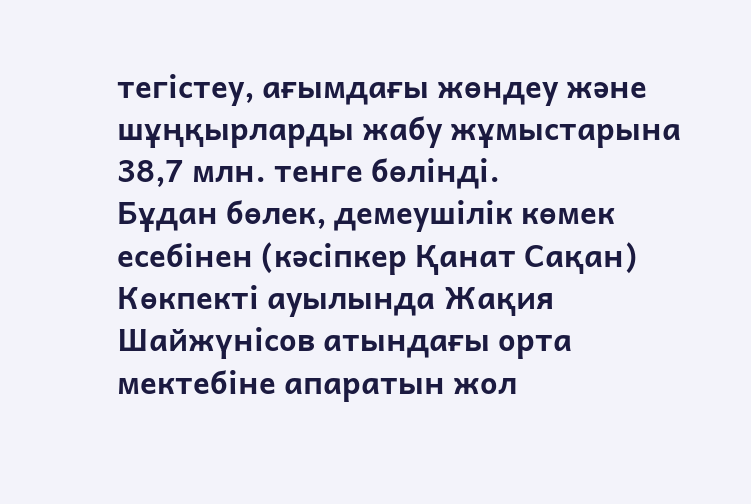тегістеу, ағымдағы жөндеу және шұңқырларды жабу жұмыстарына 38,7 млн. тенге бөлінді.
Бұдан бөлек, демеушілік көмек есебінен (кәсіпкер Қанат Сақан) Көкпекті ауылында Жақия Шайжүнісов атындағы орта мектебіне апаратын жол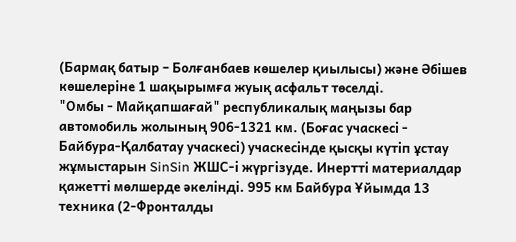(Бармақ батыр – Болғанбаев көшелер қиылысы) және Әбішев көшелеріне 1 шақырымға жуық асфальт төселді.
"Омбы - Майқапшағай" республикалық маңызы бар автомобиль жолының 906-1321 км. (Боғас учаскесі - Байбура-Қалбатау учаскесі) учаскесінде қысқы күтіп ұстау жұмыстарын SinSin ЖШС-і жүргізуде. Инертті материалдар қажетті мөлшерде әкелінді. 995 км Байбура Ұйымда 13 техника (2-Фронталды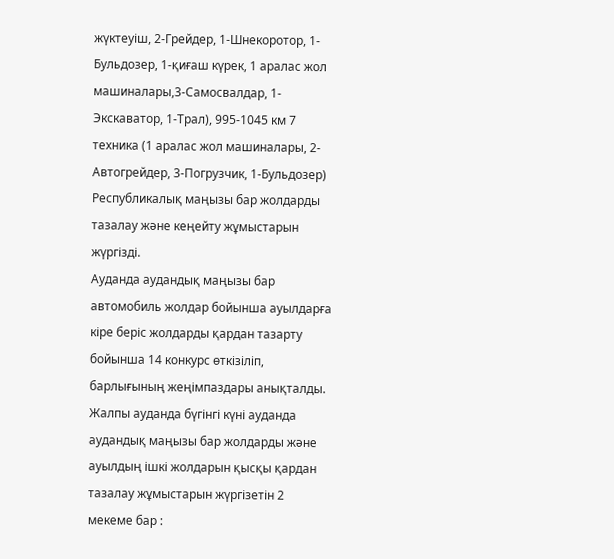жүктеуіш, 2-Грейдер, 1-Шнекоротор, 1-Бульдозер, 1-қиғаш күрек, 1 аралас жол машиналары,3-Самосвалдар, 1-Экскаватор, 1-Трал), 995-1045 км 7 техника (1 аралас жол машиналары, 2-Автогрейдер, 3-Погрузчик, 1-Бульдозер) Республикалық маңызы бар жолдарды тазалау және кеңейту жұмыстарын жүргізді.
Ауданда аудандық маңызы бар автомобиль жолдар бойынша ауылдарға кіре беріс жолдарды қардан тазарту бойынша 14 конкурс өткізіліп, барлығының жеңімпаздары анықталды.
Жалпы ауданда бүгінгі күні ауданда аудандық маңызы бар жолдарды және ауылдың ішкі жолдарын қысқы қардан тазалау жұмыстарын жүргізетін 2 мекеме бар :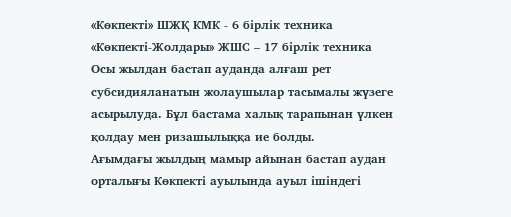«Көкпекті» ШЖҚ КМК - 6 бірлік техника
«Көкпекті-Жолдары» ЖШС – 17 бірлік техника
Осы жылдан бастап ауданда алғаш рет субсидияланатын жолаушылар тасымалы жүзеге асырылуда. Бұл бастама халық тарапынан үлкен қолдау мен ризашылыққа ие болды.
Ағымдағы жылдың мамыр айынан бастап аудан орталығы Көкпекті ауылында ауыл ішіндегі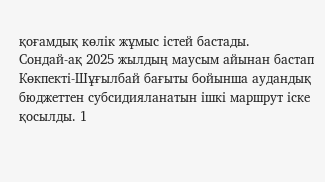қоғамдық көлік жұмыс істей бастады.
Сондай-ақ 2025 жылдың маусым айынан бастап Көкпекті-Шұғылбай бағыты бойынша аудандық бюджеттен субсидияланатын ішкі маршрут іске қосылды. 1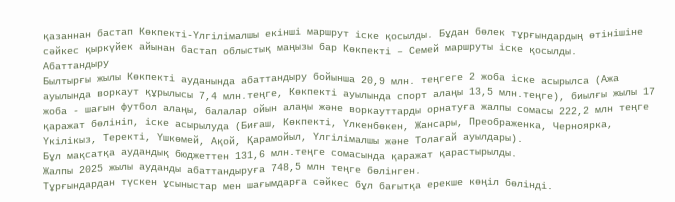қазаннан бастап Көкпекті-Үлгілімалшы екінші маршрут іске қосылды. Бұдан бөлек тұрғындардың өтінішіне сәйкес қыркүйек айынан бастап облыстық маңызы бар Көкпекті – Семей маршруты іске қосылды.
Абаттандыру
Былтырғы жылы Көкпекті ауданында абаттандыру бойынша 20,9 млн. теңгеге 2 жоба іске асырылса (Ажа ауылында воркаут құрылысы 7,4 млн.теңге, Көкпекті ауылында спорт алаңы 13,5 млн.теңге), биылғы жылы 17 жоба - шағын футбол алаңы, балалар ойын алаңы және воркауттарды орнатуға жалпы сомасы 222,2 млн теңге қаражат бөлініп, іске асырылуда (Биғаш, Көкпекті, Үлкенбөкен, Жансары, Преображенка, Черноярка, Үкілікыз, Теректі, Үшкөмей, Ақой, Қарамойыл, Үлгілімалшы және Толағай ауылдары).
Бұл мақсатқа аудандық бюджеттен 131,6 млн.теңге сомасында қаражат қарастырылды.
Жалпы 2025 жылы ауданды абаттандыруға 748,5 млн теңге бөлінген.
Тұрғындардан түскен ұсыныстар мен шағымдарға сәйкес бұл бағытқа ерекше көңіл бөлінді.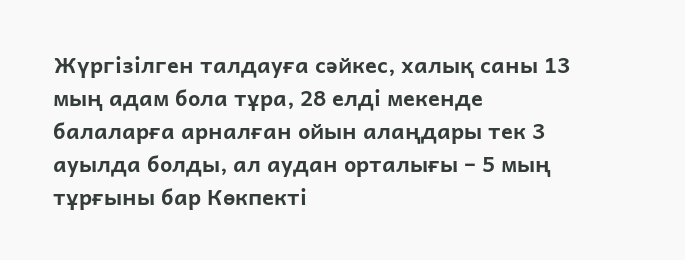Жүргізілген талдауға сәйкес, халық саны 13 мың адам бола тұра, 28 елді мекенде балаларға арналған ойын алаңдары тек 3 ауылда болды, ал аудан орталығы – 5 мың тұрғыны бар Көкпекті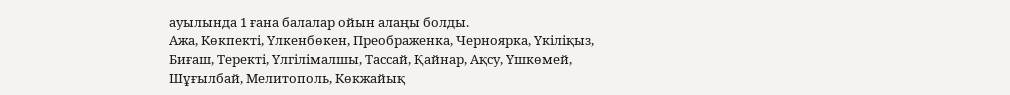ауылында 1 ғана балалар ойын алаңы болды.
Ажа, Көкпекті, Үлкенбөкен, Преображенка, Черноярка, Үкіліқыз, Биғаш, Теректі, Үлгілімалшы, Тассай, Қайнар, Ақсу, Үшкөмей, Шұғылбай, Мелитополь, Көкжайық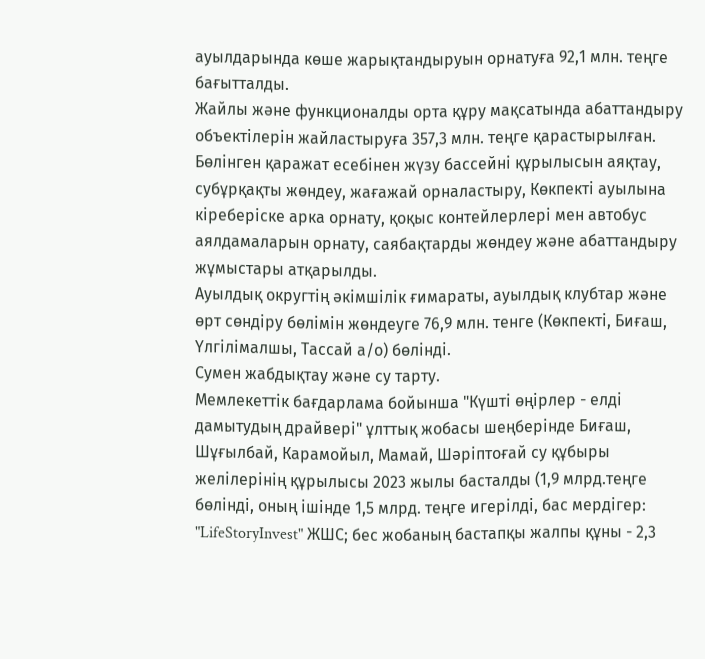ауылдарында көше жарықтандыруын орнатуға 92,1 млн. теңге бағытталды.
Жайлы және функционалды орта құру мақсатында абаттандыру объектілерін жайластыруға 357,3 млн. теңге қарастырылған.
Бөлінген қаражат есебінен жүзу бассейні құрылысын аяқтау, субұрқақты жөндеу, жағажай орналастыру, Көкпекті ауылына кіреберіске арка орнату, қоқыс контейлерлері мен автобус аялдамаларын орнату, саябақтарды жөндеу және абаттандыру жұмыстары атқарылды.
Ауылдық округтің әкімшілік ғимараты, ауылдық клубтар және өрт сөндіру бөлімін жөндеуге 76,9 млн. тенге (Көкпекті, Биғаш, Үлгілімалшы, Тассай а/о) бөлінді.
Сумен жабдықтау және су тарту.
Мемлекеттік бағдарлама бойынша "Күшті өңірлер - елді дамытудың драйвері" ұлттық жобасы шеңберінде Биғаш, Шұғылбай, Карамойыл, Мамай, Шәріптоғай су құбыры желілерінің құрылысы 2023 жылы басталды (1,9 млрд.теңге бөлінді, оның ішінде 1,5 млрд. теңге игерілді, бас мердігер: "LifeStoryInvest" ЖШС; бес жобаның бастапқы жалпы құны - 2,3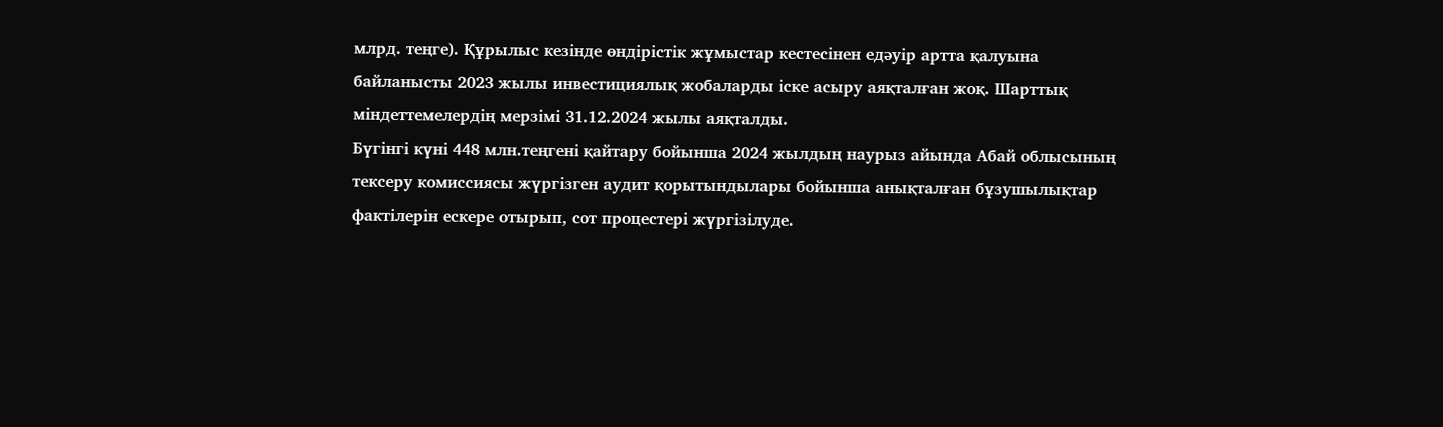млрд. теңге). Құрылыс кезінде өндірістік жұмыстар кестесінен едәуір артта қалуына байланысты 2023 жылы инвестициялық жобаларды іске асыру аяқталған жоқ. Шарттық міндеттемелердің мерзімі 31.12.2024 жылы аяқталды.
Бүгінгі күні 448 млн.теңгені қайтару бойынша 2024 жылдың наурыз айында Абай облысының тексеру комиссиясы жүргізген аудит қорытындылары бойынша анықталған бұзушылықтар фактілерін ескере отырып, сот процестері жүргізілуде.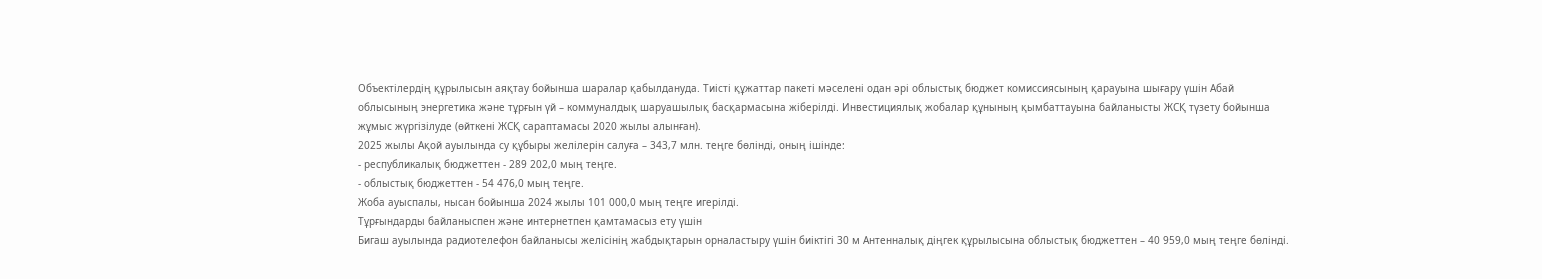Объектілердің құрылысын аяқтау бойынша шаралар қабылдануда. Тиісті құжаттар пакеті мәселені одан әрі облыстық бюджет комиссиясының қарауына шығару үшін Абай облысының энергетика және тұрғын үй – коммуналдық шаруашылық басқармасына жіберілді. Инвестициялық жобалар құнының қымбаттауына байланысты ЖСҚ түзету бойынша жұмыс жүргізілуде (өйткені ЖСҚ сараптамасы 2020 жылы алынған).
2025 жылы Ақой ауылында су құбыры желілерін салуға – 343,7 млн. теңге бөлінді, оның ішінде:
- республикалық бюджеттен - 289 202,0 мың теңге.
- облыстық бюджеттен - 54 476,0 мың теңге.
Жоба ауыспалы, нысан бойынша 2024 жылы 101 000,0 мың теңге игерілді.
Тұрғындарды байланыспен және интернетпен қамтамасыз ету үшін
Бигаш ауылында радиотелефон байланысы желісінің жабдықтарын орналастыру үшін биіктігі 30 м Антенналық діңгек құрылысына облыстық бюджеттен – 40 959,0 мың теңге бөлінді.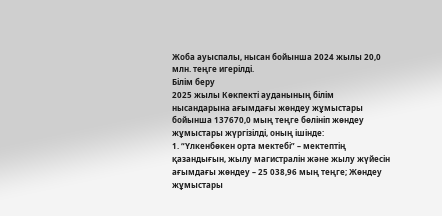Жоба ауыспалы, нысан бойынша 2024 жылы 20,0 млн. теңге игерілді.
Білім беру
2025 жылы Көкпекті ауданының білім нысандарына ағымдағы жөндеу жұмыстары бойынша 137670,0 мың теңге бөлініп жөндеу жұмыстары жүргізілді, оның ішінде:
1. “Үлкенбөкен орта мектебі” – мектептің қазандығын, жылу магистралін және жылу жүйесін ағымдағы жөндеу – 25 038,96 мың теңге; Жөндеу жұмыстары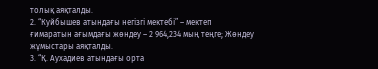толық аяқталды.
2. “Куйбышев атындағы негізгі мектебі” – мектеп ғимаратын ағымдағы жөндеу – 2 964,234 мың теңге; Жөндеу жұмыстары аяқталды.
3. “Қ. Аухадиев атындағы орта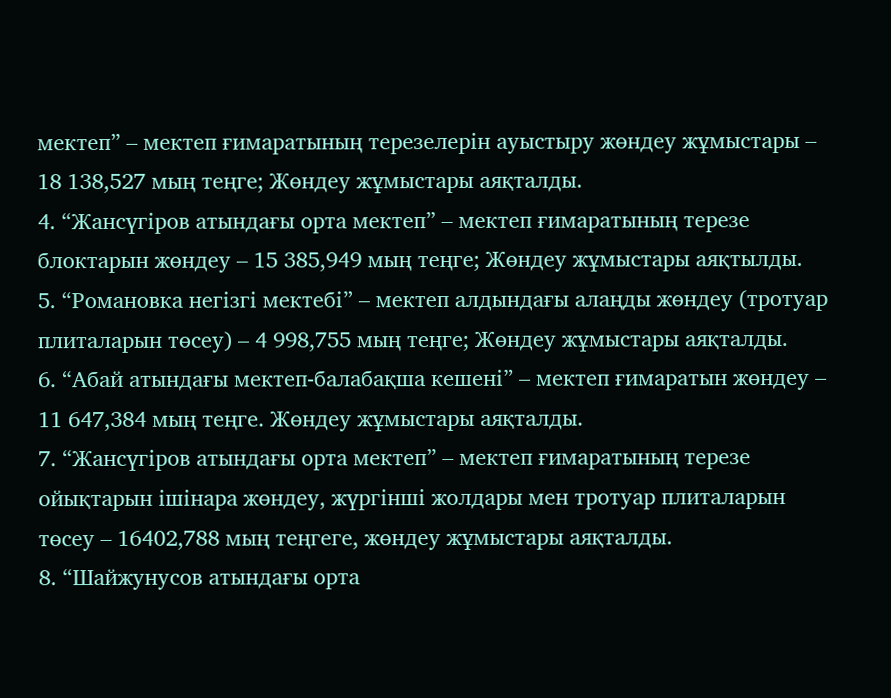мектеп” – мектеп ғимаратының терезелерін ауыстыру жөндеу жұмыстары – 18 138,527 мың теңге; Жөндеу жұмыстары аяқталды.
4. “Жансүгіров атындағы орта мектеп” – мектеп ғимаратының терезе блоктарын жөндеу – 15 385,949 мың теңге; Жөндеу жұмыстары аяқтылды.
5. “Романовка негізгі мектебі” – мектеп алдындағы алаңды жөндеу (тротуар плиталарын төсеу) – 4 998,755 мың теңге; Жөндеу жұмыстары аяқталды.
6. “Абай атындағы мектеп-балабақша кешені” – мектеп ғимаратын жөндеу – 11 647,384 мың теңге. Жөндеу жұмыстары аяқталды.
7. “Жансүгіров атындағы орта мектеп” – мектеп ғимаратының терезе ойықтарын ішінара жөндеу, жүргінші жолдары мен тротуар плиталарын төсеу – 16402,788 мың теңгеге, жөндеу жұмыстары аяқталды.
8. “Шайжунусов атындағы орта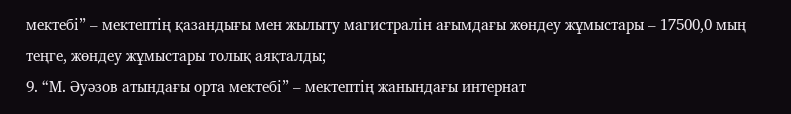мектебі” – мектептің қазандығы мен жылыту магистралін ағымдағы жөндеу жұмыстары – 17500,0 мың теңге, жөндеу жұмыстары толық аяқталды;
9. “М. Әуәзов атындағы орта мектебі” – мектептің жанындағы интернат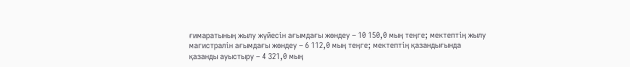ғимаратының жылу жүйесін ағымдағы жөндеу – 10 150,0 мың теңге; мектептің жылу магистралін ағымдағы жөндеу – 6 112,0 мың теңге; мектептің қазандығында қазанды ауыстыру – 4 321,0 мың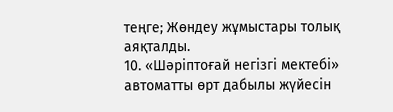теңге; Жөндеу жұмыстары толық аяқталды.
10. «Шәріптоғай негізгі мектебі» автоматты өрт дабылы жүйесін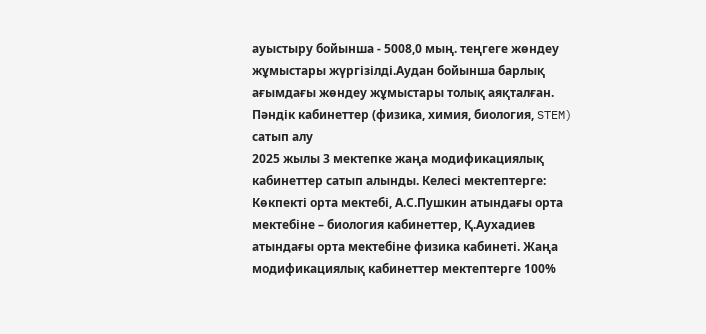ауыстыру бойынша - 5008,0 мың. теңгеге жөндеу жұмыстары жүргізілді.Аудан бойынша барлық ағымдағы жөндеу жұмыстары толық аяқталған.
Пәндік кабинеттер (физика, химия, биология, STEM) сатып алу
2025 жылы 3 мектепке жаңа модификациялық кабинеттер сатып алынды. Келесі мектептерге: Көкпекті орта мектебі, А.С.Пушкин атындағы орта мектебіне – биология кабинеттер, Қ.Аухадиев атындағы орта мектебіне физика кабинеті. Жаңа модификациялық кабинеттер мектептерге 100%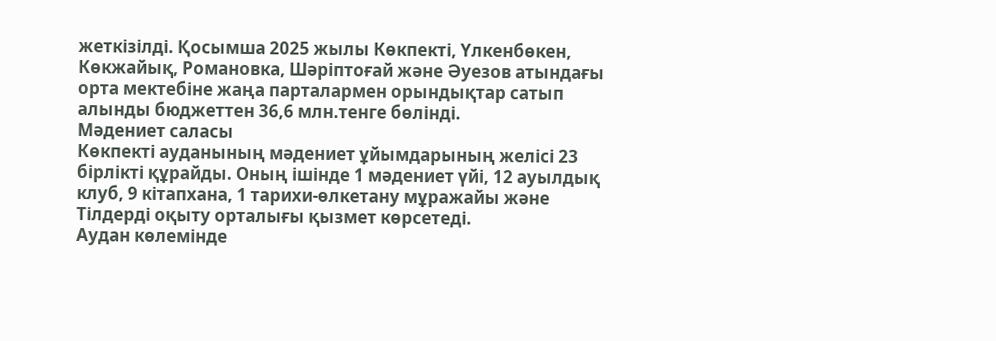жеткізілді. Қосымша 2025 жылы Көкпекті, Үлкенбөкен, Көкжайық, Романовка, Шәріптоғай және Әуезов атындағы орта мектебіне жаңа парталармен орындықтар сатып алынды бюджеттен 36,6 млн.тенге бөлінді.
Мәдениет саласы
Көкпекті ауданының мәдениет ұйымдарының желісі 23 бірлікті құрайды. Оның ішінде 1 мәдениет үйі, 12 ауылдық клуб, 9 кітапхана, 1 тарихи-өлкетану мұражайы және Тілдерді оқыту орталығы қызмет көрсетеді.
Аудан көлемінде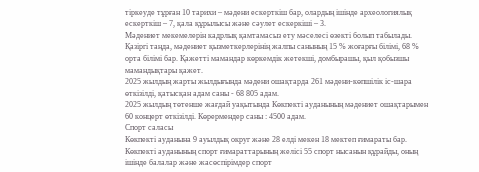тіркеуде тұрған 10 тарихи – мәдени ескерткіш бар, олардың ішінде археологиялық ескерткіш – 7, қала құрылысы және сәулет ескеркіші – 3.
Мәдениет мекемелерін кадрлық қамтамасыз ету мәселесі өзекті болып табылады. Қазіргі таңда, мәдениет қызметкерлерінің жалпы санының 15 % жоғарғы білімі, 68 % орта білімі бар. Қажетті мамандар көркемдік жетекші, домбырашы, қыл қобызшы мамандықтары қажет.
2025 жылдың жарты жылдығында мәдени ошақтарда 261 мәдени-көпшілік іс-шара өткізілді, қатысқан адам саны - 68 805 адам.
2025 жылдың төтенше жағдай уақытында Көкпекті ауданының мәдениет ошақтарымен 60 концерт өткізілді. Көрермендер саны : 4500 адам.
Спорт саласы
Көкпекті ауданына 9 ауылдық округ және 28 елді мекен 18 мектеп ғимараты бар. Көкпекті ауданының спорт ғимараттарының желісі 55 спорт нысанын құрайды, оның ішінде балалар және жасөспірімдер спорт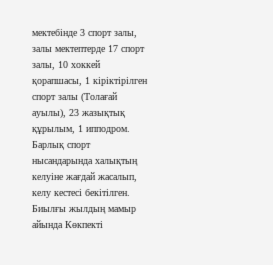мектебінде 3 спорт залы, залы мектептерде 17 спорт залы, 10 хоккей қорапшасы, 1 кіріктірілген спорт залы (Толағай ауылы), 23 жазықтық құрылым, 1 ипподром. Барлық спорт нысандарында халықтың келуіне жағдай жасалып, келу кестесі бекітілген.
Биылғы жылдың мамыр айында Көкпекті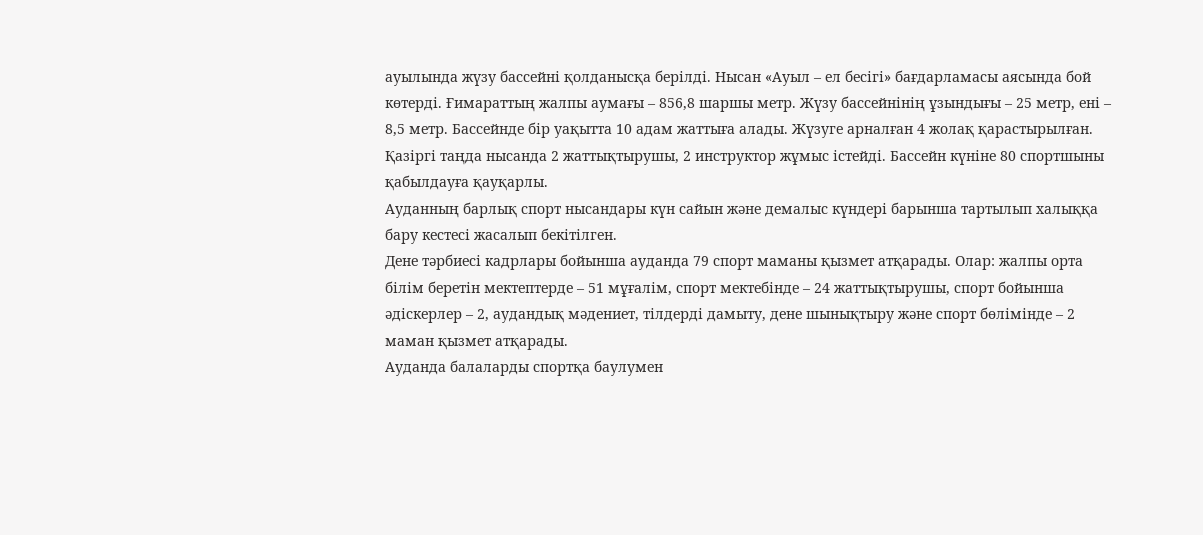ауылында жүзу бассейні қолданысқа берілді. Нысан «Ауыл – ел бесігі» бағдарламасы аясында бой көтерді. Ғимараттың жалпы аумағы – 856,8 шаршы метр. Жүзу бассейнінің ұзындығы – 25 метр, ені – 8,5 метр. Бассейнде бір уақытта 10 адам жаттыға алады. Жүзуге арналған 4 жолақ қарастырылған.
Қазіргі таңда нысанда 2 жаттықтырушы, 2 инструктор жұмыс істейді. Бассейн күніне 80 спортшыны қабылдауға қауқарлы.
Ауданның барлық спорт нысандары күн сайын және демалыс күндері барынша тартылып халыққа бару кестесі жасалып бекітілген.
Дене тәрбиесі кадрлары бойынша ауданда 79 спорт маманы қызмет атқарады. Олар: жалпы орта білім беретін мектептерде – 51 мұғалім, спорт мектебінде – 24 жаттықтырушы, спорт бойынша әдіскерлер – 2, аудандық мәдениет, тілдерді дамыту, дене шынықтыру және спорт бөлімінде – 2 маман қызмет атқарады.
Ауданда балаларды спортқа баулумен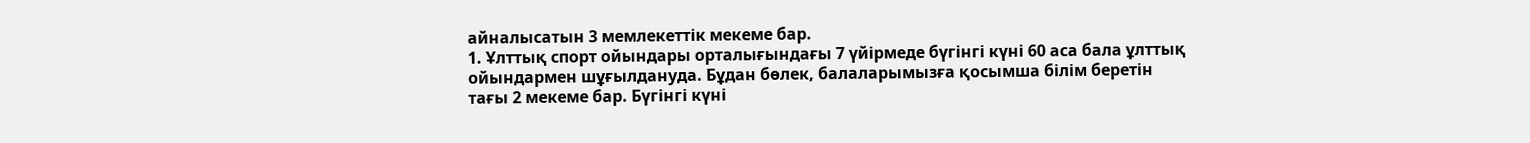айналысатын 3 мемлекеттік мекеме бар.
1. Ұлттық спорт ойындары орталығындағы 7 үйірмеде бүгінгі күні 60 аса бала ұлттық ойындармен шұғылдануда. Бұдан бөлек, балаларымызға қосымша білім беретін тағы 2 мекеме бар. Бүгінгі күні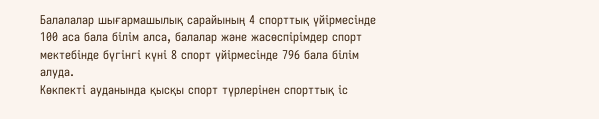Балалалар шығармашылық сарайының 4 спорттық үйірмесінде 100 аса бала білім алса, балалар және жасөспірімдер спорт мектебінде бүгінгі күні 8 спорт үйірмесінде 796 бала білім алуда.
Көкпекті ауданында қысқы спорт түрлерінен спорттық іс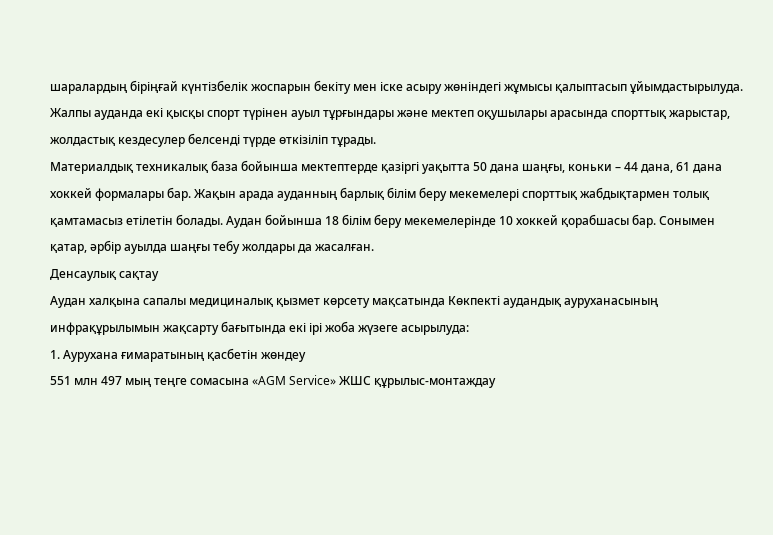шаралардың біріңғай күнтізбелік жоспарын бекіту мен іске асыру жөніндегі жұмысы қалыптасып ұйымдастырылуда. Жалпы ауданда екі қысқы спорт түрінен ауыл тұрғындары және мектеп оқушылары арасында спорттық жарыстар, жолдастық кездесулер белсенді түрде өткізіліп тұрады.
Материалдық техникалық база бойынша мектептерде қазіргі уақытта 50 дана шаңғы, коньки – 44 дана, 61 дана хоккей формалары бар. Жақын арада ауданның барлық білім беру мекемелері спорттық жабдықтармен толық қамтамасыз етілетін болады. Аудан бойынша 18 білім беру мекемелерінде 10 хоккей қорабшасы бар. Сонымен қатар, әрбір ауылда шаңғы тебу жолдары да жасалған.
Денсаулық сақтау
Аудан халқына сапалы медициналық қызмет көрсету мақсатында Көкпекті аудандық ауруханасының инфрақұрылымын жақсарту бағытында екі ірі жоба жүзеге асырылуда:
1. Аурухана ғимаратының қасбетін жөндеу
551 млн 497 мың теңге сомасына «AGM Service» ЖШС құрылыс-монтаждау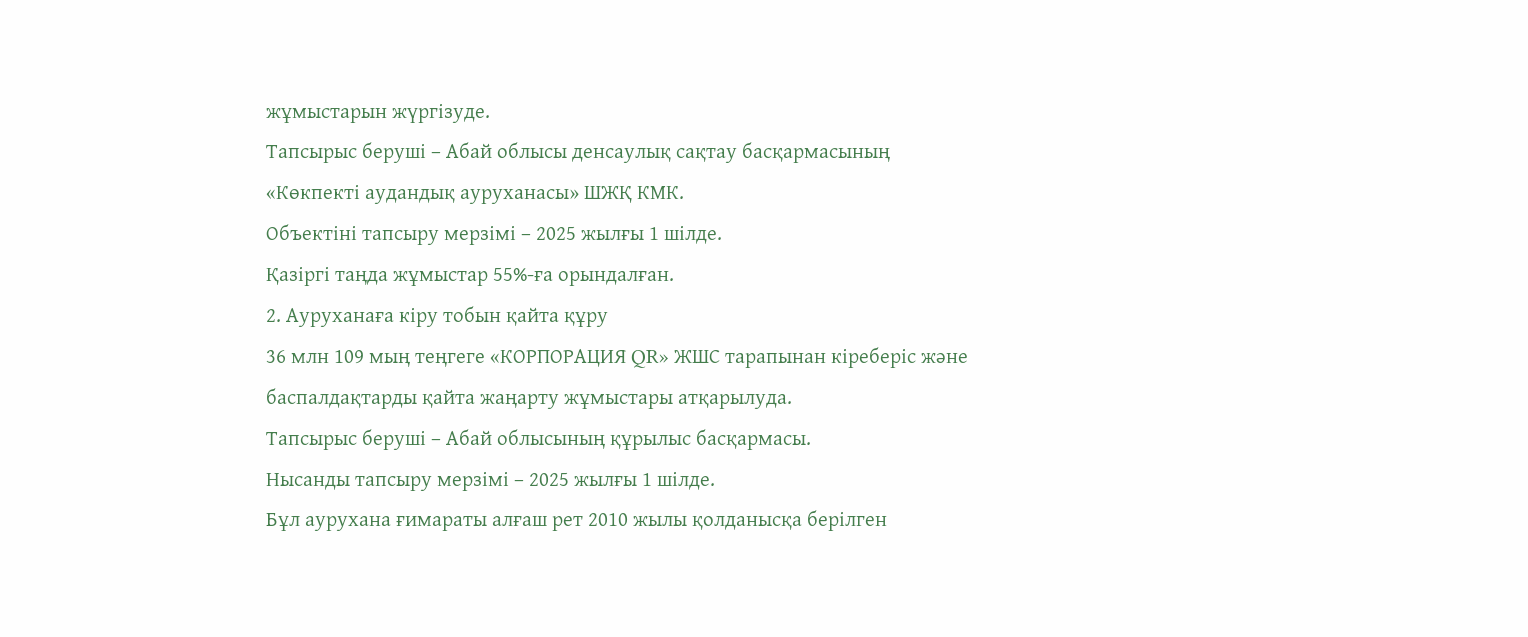жұмыстарын жүргізуде.
Тапсырыс беруші – Абай облысы денсаулық сақтау басқармасының «Көкпекті аудандық ауруханасы» ШЖҚ КМК.
Объектіні тапсыру мерзімі – 2025 жылғы 1 шілде.
Қазіргі таңда жұмыстар 55%-ға орындалған.
2. Ауруханаға кіру тобын қайта құру
36 млн 109 мың теңгеге «КОРПОРАЦИЯ QR» ЖШС тарапынан кіреберіс және баспалдақтарды қайта жаңарту жұмыстары атқарылуда.
Тапсырыс беруші – Абай облысының құрылыс басқармасы.
Нысанды тапсыру мерзімі – 2025 жылғы 1 шілде.
Бұл аурухана ғимараты алғаш рет 2010 жылы қолданысқа берілген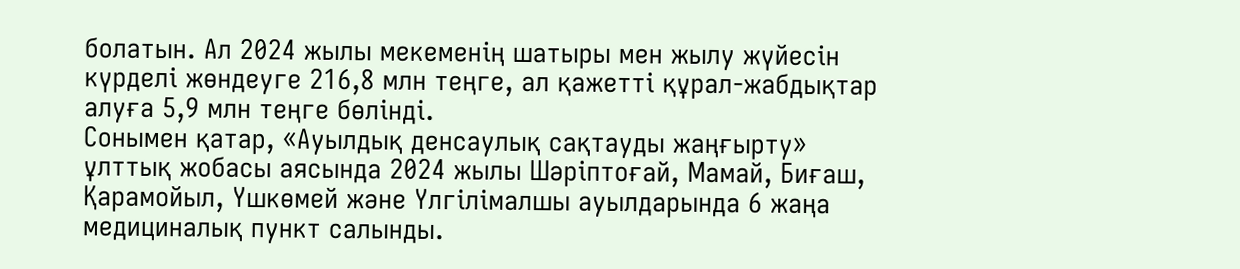болатын. Ал 2024 жылы мекеменің шатыры мен жылу жүйесін күрделі жөндеуге 216,8 млн теңге, ал қажетті құрал-жабдықтар алуға 5,9 млн теңге бөлінді.
Сонымен қатар, «Ауылдық денсаулық сақтауды жаңғырту» ұлттық жобасы аясында 2024 жылы Шәріптоғай, Мамай, Биғаш, Қарамойыл, Үшкөмей және Үлгілімалшы ауылдарында 6 жаңа медициналық пункт салынды.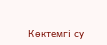Көктемгі су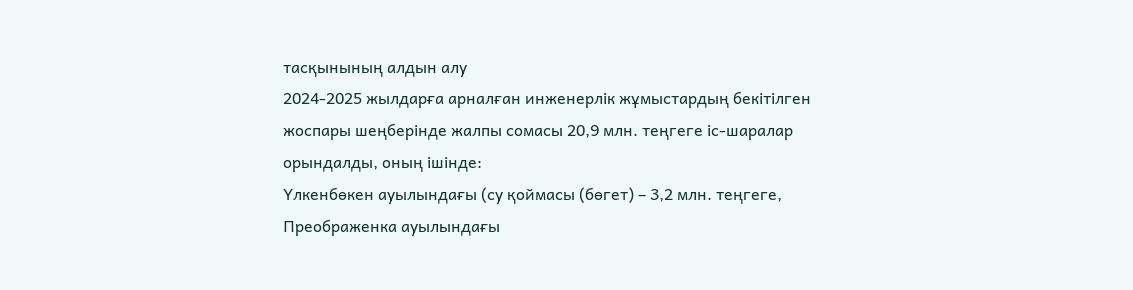тасқынының алдын алу
2024-2025 жылдарға арналған инженерлік жұмыстардың бекітілген жоспары шеңберінде жалпы сомасы 20,9 млн. теңгеге іс-шаралар орындалды, оның ішінде:
Үлкенбөкен ауылындағы (су қоймасы (бөгет) – 3,2 млн. теңгеге, Преображенка ауылындағы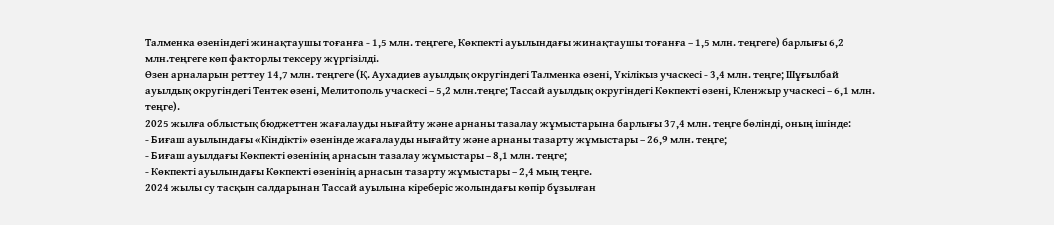Талменка өзеніндегі жинақтаушы тоғанға - 1,5 млн. теңгеге, Көкпекті ауылындағы жинақтаушы тоғанға – 1,5 млн. теңгеге) барлығы 6,2 млн.теңгеге көп факторлы тексеру жүргізілді.
Өзен арналарын реттеу 14,7 млн. теңгеге (Қ. Аухадиев ауылдық округіндегі Талменка өзені, Үкілікыз учаскесі - 3,4 млн. теңге; Шұғылбай ауылдық округіндегі Тентек өзені, Мелитополь учаскесі – 5,2 млн.теңге; Тассай ауылдық округіндегі Көкпекті өзені, Кленжыр учаскесі – 6,1 млн. теңге).
2025 жылға облыстық бюджеттен жағалауды нығайту және арнаны тазалау жұмыстарына барлығы 37,4 млн. теңге бөлінді, оның ішінде:
- Биғаш ауылындағы «Кіндікті» өзенінде жағалауды нығайту және арнаны тазарту жұмыстары – 26,9 млн. теңге;
- Биғаш ауылдағы Көкпекті өзенінің арнасын тазалау жұмыстары – 8,1 млн. теңге;
- Көкпекті ауылындағы Көкпекті өзенінің арнасын тазарту жұмыстары – 2,4 мың теңге.
2024 жылы су тасқын салдарынан Тассай ауылына кіреберіс жолындағы көпір бұзылған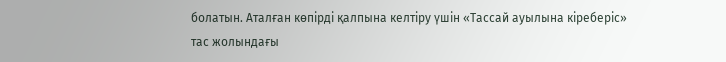болатын. Аталған көпірді қалпына келтіру үшін «Тассай ауылына кіреберіс» тас жолындағы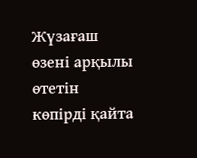Жүзағаш өзені арқылы өтетін көпірді қайта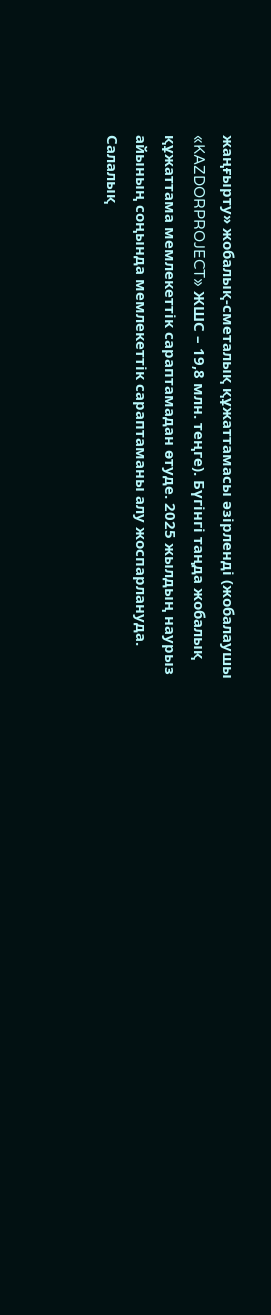жаңғырту» жобалық-сметалық құжаттамасы әзірленді (жобалаушы «KAZDORPROJECT» ЖШС – 19,8 млн. теңге). Бүгінгі таңда жобалық құжаттама мемлекеттік сараптамадан өтуде. 2025 жылдың наурыз айының соңында мемлекеттік сараптаманы алу жоспарлануда. Салалық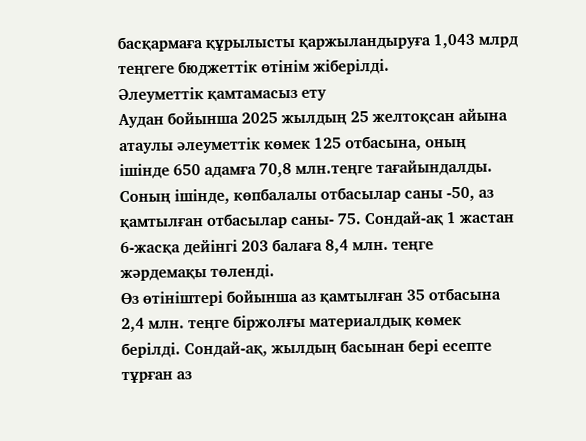басқармаға құрылысты қаржыландыруға 1,043 млрд теңгеге бюджеттік өтінім жіберілді.
Әлеуметтік қамтамасыз ету
Аудан бойынша 2025 жылдың 25 желтоқсан айына атаулы әлеуметтік көмек 125 отбасына, оның ішінде 650 адамға 70,8 млн.теңге тағайындалды. Соның ішінде, көпбалалы отбасылар саны -50, аз қамтылған отбасылар саны- 75. Сондай-ақ 1 жастан 6-жасқа дейінгі 203 балаға 8,4 млн. теңге жәрдемақы төленді.
Өз өтініштері бойынша аз қамтылған 35 отбасына 2,4 млн. теңге біржолғы материалдық көмек берілді. Сондай-ақ, жылдың басынан бері есепте тұрған аз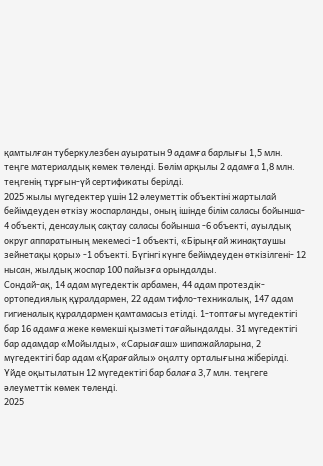қамтылған туберкулезбен ауыратын 9 адамға барлығы 1,5 млн. теңге материалдық көмек төленді. Бөлім арқылы 2 адамға 1,8 млн. теңгенің тұрғын-үй сертификаты берілді.
2025 жылы мүгедектер үшін 12 әлеуметтік объектіні жартылай бейімдеуден өткізу жоспарланды, оның ішінде білім саласы бойынша- 4 объекті, денсаулық сақтау саласы бойынша -6 объекті, ауылдық округ аппаратының мекемесі -1 объекті, «Бірыңғай жинақтаушы зейнетақы қоры» -1 объекті. Бүгінгі күнге бейімдеуден өткізілгені- 12 нысан, жылдық жоспар 100 пайызға орындалды.
Сондай-ақ, 14 адам мүгедектік арбамен, 44 адам протездік- ортопедиялық құралдармен, 22 адам тифло-техникалық, 147 адам гигиеналық құралдармен қамтамасыз етілді. 1-топтағы мүгедектігі бар 16 адамға жеке көмекші қызметі тағайындалды. 31 мүгедектігі бар адамдар «Мойылды», «Сарыағаш» шипажайларына, 2 мүгедектігі бар адам «Қарағайлы» оңалту орталығына жіберілді. Үйде оқытылатын 12 мүгедектігі бар балаға 3,7 млн. теңгеге әлеуметтік көмек төленді.
2025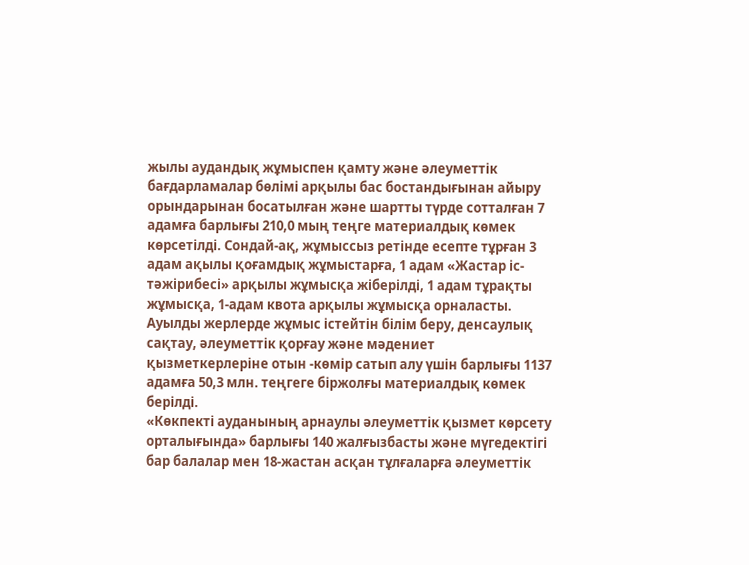жылы аудандық жұмыспен қамту және әлеуметтік бағдарламалар бөлімі арқылы бас бостандығынан айыру орындарынан босатылған және шартты түрде сотталған 7 адамға барлығы 210,0 мың теңге материалдық көмек көрсетілді. Сондай-ақ, жұмыссыз ретінде есепте тұрған 3 адам ақылы қоғамдық жұмыстарға, 1 адам «Жастар іс-тәжірибесі» арқылы жұмысқа жіберілді, 1 адам тұрақты жұмысқа, 1-адам квота арқылы жұмысқа орналасты.
Ауылды жерлерде жұмыс істейтін білім беру, денсаулық сақтау, әлеуметтік қорғау және мәдениет қызметкерлеріне отын -көмір сатып алу үшін барлығы 1137 адамға 50,3 млн. теңгеге біржолғы материалдық көмек берілді.
«Көкпекті ауданының арнаулы әлеуметтік қызмет көрсету орталығында» барлығы 140 жалғызбасты және мүгедектігі бар балалар мен 18-жастан асқан тұлғаларға әлеуметтік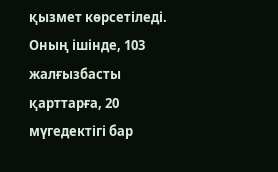қызмет көрсетіледі. Оның ішінде, 103 жалғызбасты қарттарға, 20 мүгедектігі бар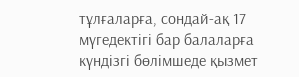тұлғаларға, сондай-ақ 17 мүгедектігі бар балаларға күндізгі бөлімшеде қызмет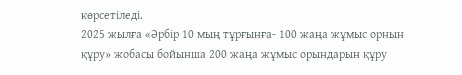көрсетіледі.
2025 жылға «Әрбір 10 мың тұрғынға- 100 жаңа жұмыс орнын құру» жобасы бойынша 200 жаңа жұмыс орындарын құру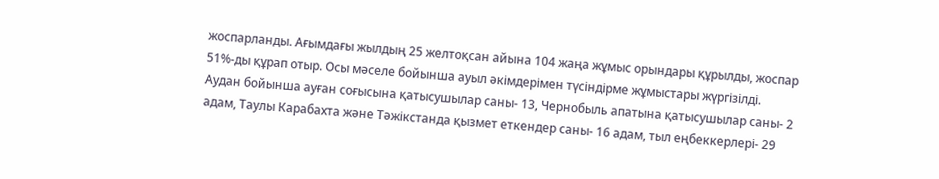жоспарланды. Ағымдағы жылдың 25 желтоқсан айына 104 жаңа жұмыс орындары құрылды, жоспар 51%-ды құрап отыр. Осы мәселе бойынша ауыл әкімдерімен түсіндірме жұмыстары жүргізілді.
Аудан бойынша ауған соғысына қатысушылар саны- 13, Чернобыль апатына қатысушылар саны- 2 адам, Таулы Карабахта және Тәжікстанда қызмет еткендер саны- 16 адам, тыл еңбеккерлері- 29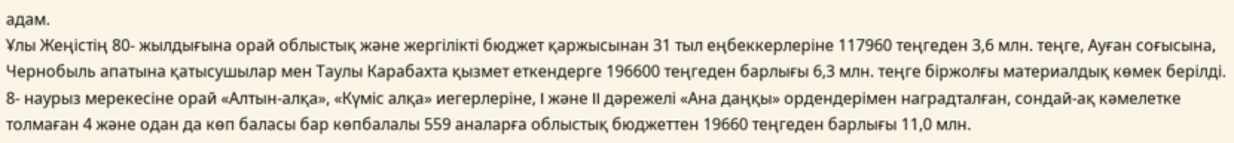адам.
Ұлы Жеңістің 80- жылдығына орай облыстық және жергілікті бюджет қаржысынан 31 тыл еңбеккерлеріне 117960 теңгеден 3,6 млн. теңге, Ауған соғысына, Чернобыль апатына қатысушылар мен Таулы Карабахта қызмет еткендерге 196600 теңгеден барлығы 6,3 млн. теңге біржолғы материалдық көмек берілді.
8- наурыз мерекесіне орай «Алтын-алқа», «Күміс алқа» иегерлеріне, I және II дәрежелі «Ана даңқы» ордендерімен наградталған, сондай-ақ кәмелетке толмаған 4 және одан да көп баласы бар көпбалалы 559 аналарға облыстық бюджеттен 19660 теңгеден барлығы 11,0 млн.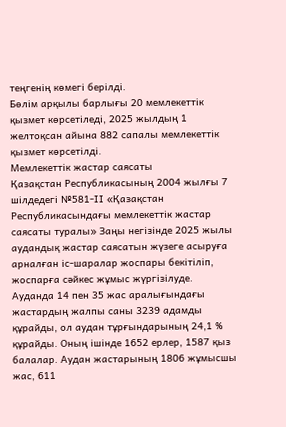теңгенің көмегі берілді.
Бөлім арқылы барлығы 20 мемлекеттік қызмет көрсетіледі, 2025 жылдың 1 желтоқсан айына 882 сапалы мемлекеттік қызмет көрсетілді.
Мемлекеттік жастар саясаты
Қазақстан Республикасының 2004 жылғы 7 шілдедегі №581-ІІ «Қазақстан Республикасындағы мемлекеттік жастар саясаты туралы» Заңы негізінде 2025 жылы аудандық жастар саясатын жүзеге асыруға арналған іс-шаралар жоспары бекітіліп, жоспарға сәйкес жұмыс жүргізілуде.
Ауданда 14 пен 35 жас аралығындағы жастардың жалпы саны 3239 адамды құрайды, ол аудан тұрғындарының 24,1 % құрайды. Оның ішінде 1652 ерлер, 1587 қыз балалар. Аудан жастарының 1806 жұмысшы жас, 611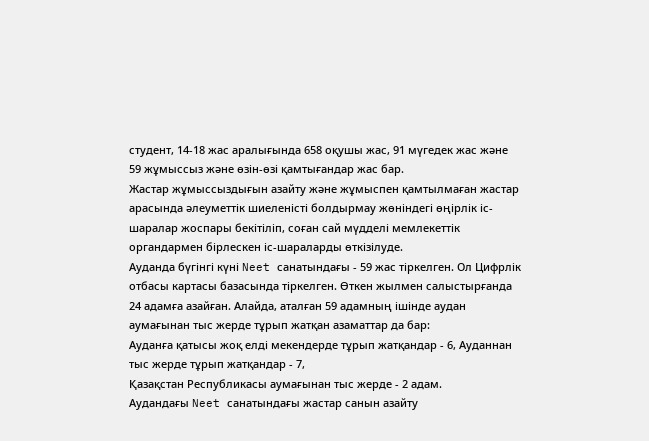студент, 14-18 жас аралығында 658 оқушы жас, 91 мүгедек жас және 59 жұмыссыз және өзін-өзі қамтығандар жас бар.
Жастар жұмыссыздығын азайту және жұмыспен қамтылмаған жастар арасында әлеуметтік шиеленісті болдырмау жөніндегі өңірлік іс-шаралар жоспары бекітіліп, соған сай мүдделі мемлекеттік органдармен бірлескен іс-шараларды өткізілуде.
Ауданда бүгінгі күні Neet санатындағы - 59 жас тіркелген. Ол Цифрлік отбасы картасы базасында тіркелген. Өткен жылмен салыстырғанда 24 адамға азайған. Алайда, аталған 59 адамның ішінде аудан аумағынан тыс жерде тұрып жатқан азаматтар да бар:
Ауданға қатысы жоқ елді мекендерде тұрып жатқандар - 6, Ауданнан тыс жерде тұрып жатқандар - 7,
Қазақстан Республикасы аумағынан тыс жерде - 2 адам.
Аудандағы Neet санатындағы жастар санын азайту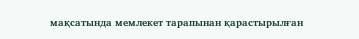мақсатында мемлекет тарапынан қарастырылған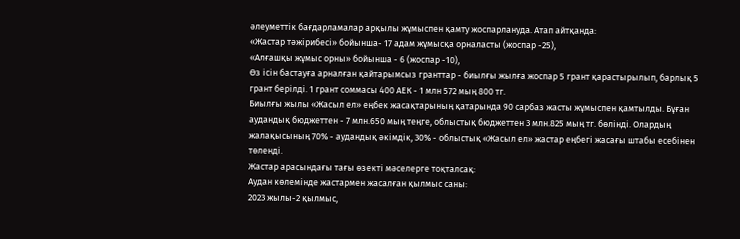әлеуметтік бағдарламалар арқылы жұмыспен қамту жоспарлануда. Атап айтқанда:
«Жастар тәжірибесі» бойынша- 17 адам жұмысқа орналасты (жоспар -25),
«Алғашқы жұмыс орны» бойынша - 6 (жоспар -10),
Өз ісін бастауға арналған қайтарымсыз гранттар - биылғы жылға жоспар 5 грант қарастырылып, барлық 5 грант берілді. 1 грант соммасы 400 АЕК - 1 млн 572 мың 800 тг.
Биылғы жылы «Жасыл ел» еңбек жасақтарының қатарында 90 сарбаз жасты жұмыспен қамтылды. Бұған аудандық бюджеттен - 7 млн.650 мың теңге, облыстық бюджеттен 3 млн.825 мың тг. бөлінді. Олардың жалақысының 70% - аудандық әкімдік, 30% - облыстық «Жасыл ел» жастар еңбегі жасағы штабы есебінен төленді.
Жастар арасындағы тағы өзекті мәселерге тоқталсақ:
Аудан көлемінде жастармен жасалған қылмыс саны:
2023 жылы-2 қылмыс,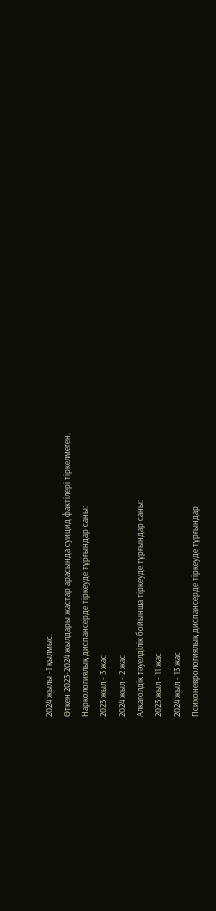2024 жылы -1 қылмыс.
Өткен 2023-2024 жылдары жастар арасында суицид фактілері тіркелмеген.
Наркологиялық диспансерде тіркеуде тұрғындар саны:
2023 жыл - 3 жас
2024 жыл - 2 жас
Алкаголдік тәуелділік бойынша тіркеуде тұрғындар саны:
2023 жыл - 11 жас
2024 жыл - 13 жас
Психоневрологиялық диспансерде тіркеуде тұрғындар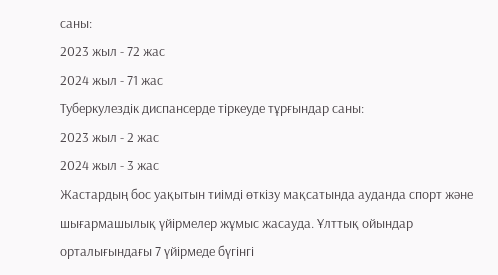саны:
2023 жыл - 72 жас
2024 жыл - 71 жас
Туберкулездік диспансерде тіркеуде тұрғындар саны:
2023 жыл - 2 жас
2024 жыл - 3 жас
Жастардың бос уақытын тиімді өткізу мақсатында ауданда спорт және шығармашылық үйірмелер жұмыс жасауда. Ұлттық ойындар орталығындағы 7 үйірмеде бүгінгі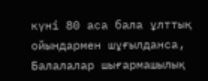күні 80 аса бала ұлттық ойындармен шұғылданса, Балалалар шығармашылық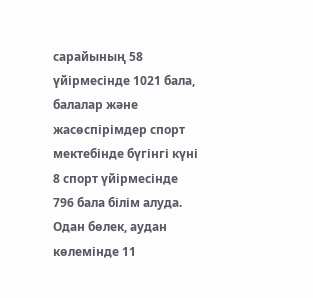сарайының 58 үйірмесінде 1021 бала, балалар және жасөспірімдер спорт мектебінде бүгінгі күні 8 спорт үйірмесінде 796 бала білім алуда.
Одан бөлек, аудан көлемінде 11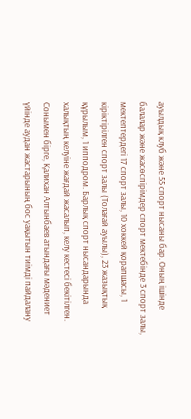ауылдық клуб және 55 спорт нысаны бар. Оның ішінде балалар және жасөспірімдер спорт мектебінде 3 спорт залы, мектептердегі 17 спорт залы, 10 хоккей қорапшасы, 1 кіріктірілген спорт залы (Толағай ауылы), 23 жазықтық құрылым, 1 ипподром. Барлық спорт нысандарында халықтың келуіне жағдай жасалып, келу кестесі бекітілген. Сонымен бірге, Қалихан Алтынбаев атындағы мәдениет үйінде аудан жастарының бос уақытын тиімді пайдалану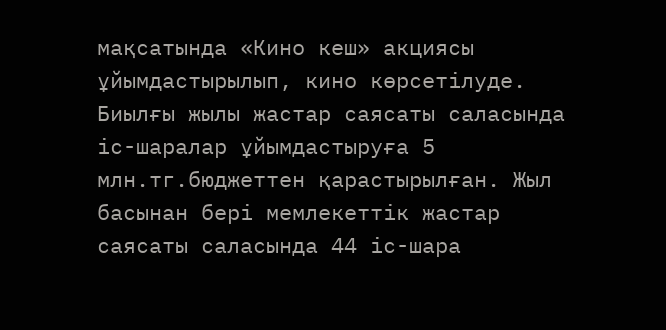мақсатында «Кино кеш» акциясы ұйымдастырылып, кино көрсетілуде. Биылғы жылы жастар саясаты саласында іс-шаралар ұйымдастыруға 5 млн.тг.бюджеттен қарастырылған. Жыл басынан бері мемлекеттік жастар саясаты саласында 44 іс-шара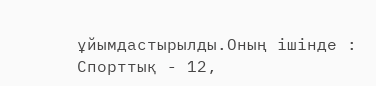ұйымдастырылды.Оның ішінде : Спорттық - 12,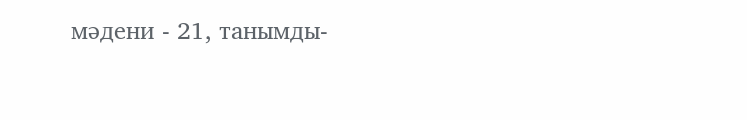мәдени - 21, танымды-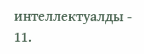интеллектуалды - 11.